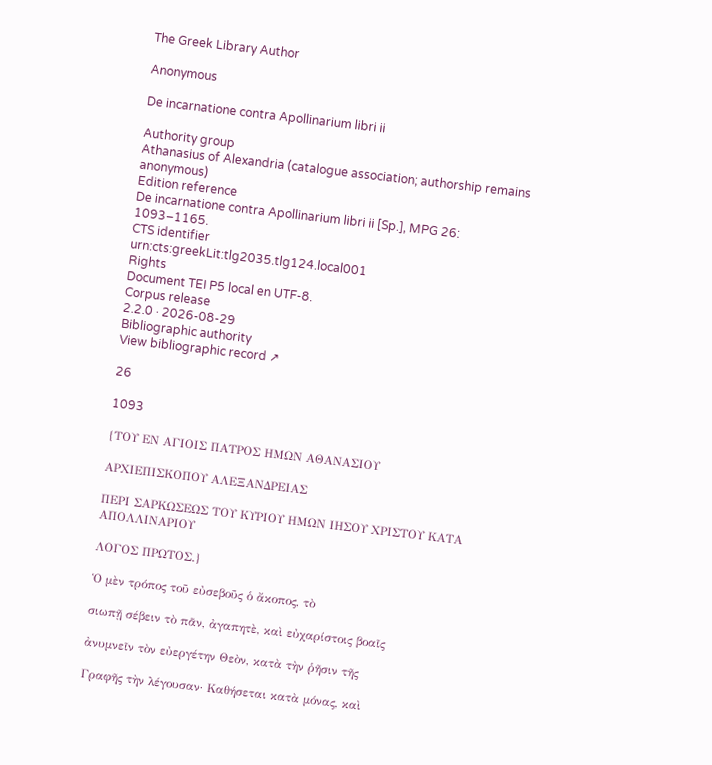The Greek Library Author

Anonymous

De incarnatione contra Apollinarium libri ii

Authority group
Athanasius of Alexandria (catalogue association; authorship remains anonymous)
Edition reference
De incarnatione contra Apollinarium libri ii [Sp.], MPG 26: 1093–1165.
CTS identifier
urn:cts:greekLit:tlg2035.tlg124.local001
Rights
Document TEI P5 local en UTF-8.
Corpus release
2.2.0 · 2026-08-29
Bibliographic authority
View bibliographic record ↗

26

1093

{ΤΟΥ ΕΝ ΑΓΙΟΙΣ ΠΑΤΡΟΣ ΗΜΩΝ ΑΘΑΝΑΣΙΟΥ

ΑΡΧΙΕΠΙΣΚΟΠΟΥ ΑΛΕΞΑΝΔΡΕΙΑΣ

ΠΕΡΙ ΣΑΡΚΩΣΕΩΣ ΤΟΥ ΚΥΡΙΟΥ ΗΜΩΝ ΙΗΣΟΥ ΧΡΙΣΤΟΥ ΚΑΤΑ ΑΠΟΛΛΙΝΑΡΙΟΥ

ΛΟΓΟΣ ΠΡΩΤΟΣ.}

Ὁ μὲν τρόπος τοῦ εὐσεβοῦς ὁ ἄκοπος, τὸ

σιωπῇ σέβειν τὸ πᾶν, ἀγαπητὲ, καὶ εὐχαρίστοις βοαῖς

ἀνυμνεῖν τὸν εὐεργέτην Θεὸν, κατὰ τὴν ῥῆσιν τῆς

Γραφῆς τὴν λέγουσαν· Καθήσεται κατὰ μόνας, καὶ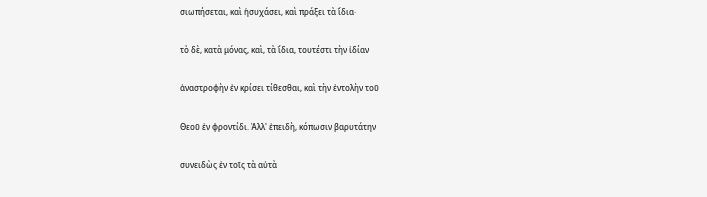σιωπήσεται, καὶ ἡσυχάσει, καὶ πράξει τὰ ἴδια·

τὸ δὲ, κατὰ μόνας, καὶ, τὰ ἴδια, τουτέστι τὴν ἰδίαν

ἀναστροφὴν ἐν κρίσει τίθεσθαι, καὶ τὴν ἐντολὴν τοῦ

Θεοῦ ἐν φροντίδι. Ἀλλ' ἐπειδὴ, κόπωσιν βαρυτάτην

συνειδὼς ἐν τοῖς τὰ αὐτὰ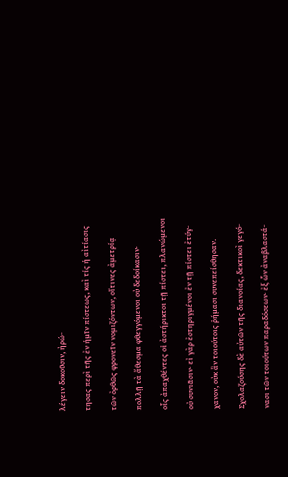λέγειν δοκοῦσιν, ἠρώ-

τησας περὶ τῆς ἐν ἡμῖν πίστεως, καὶ τίς ἡ αἰτίασις

τῶν ὀρθῶς φρονεῖν νομιζόντων, οἵτινες ἀμετρίᾳ

πολλῇ τὰ ἄθεσμα φθεγγόμενοι οὐ δεδοίκασιν·

οἷς ἀπαχθέντες οἱ ἀστήρικτοι τῇ πίστει, πλανώμενοι

οὐ συνιᾶσιν· εἰ γὰρ ἐστηριγμένοι ἐν τῇ πίστει ἐτύγ-

χανον, οὐκ ἂν τοιούτοις ῥήμασι συνεπείσθησαν.

Σχολαζούσης δὲ αὐτῶν τῆς διανοίας, δεκτικοὶ γεγό-

νασι τῶν τοιούτων παραδόσεων· ἐξ ὧν ἀναβλαστά-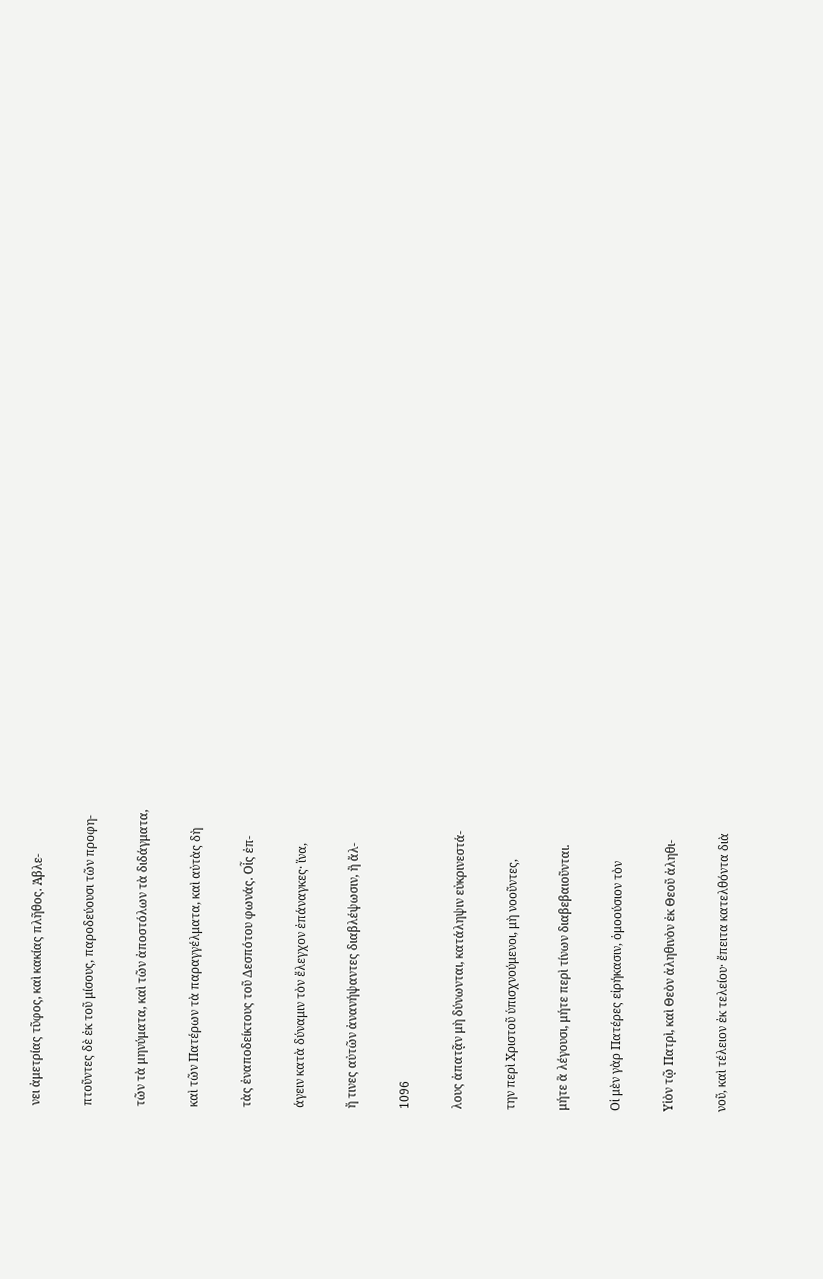νει ἀμετρίας τῦφος, καὶ κακίας πλῆθος. Ἀβλε-

πτοῦντες δὲ ἐκ τοῦ μίσους, παροδεύουσι τῶν προφη-

τῶν τὰ μηνύματα, καὶ τῶν ἀποστόλων τὰ διδάγματα,

καὶ τῶν Πατέρων τὰ παραγγέλματα, καὶ αὐτὰς δὴ

τὰς ἐναποδείκτους τοῦ Δεσπότου φωνάς. Οἷς ἐπ-

άγειν κατὰ δύναμιν τὸν ἔλεγχον ἐπάναγκες· ἵνα,

ἤ τινες αὐτῶν ἀνανήψαντες διαβλέψωσιν, ἢ ἄλ-

1096

λους ἀπατᾷν μὴ δύνωνται, κατάληψιν εὐκρινεστά-

την περὶ Χριστοῦ ὑπισχνούμενοι, μὴ νοοῦντες,

μήτε ἃ λέγουσι, μήτε περὶ τίνων διαβεβαιοῦνται.

Οἱ μὲν γὰρ Πατέρες εἰρήκασιν, ὁμοούσιον τὸν

Υἱὸν τῷ Πατρὶ, καὶ Θεὸν ἀληθινὸν ἐκ Θεοῦ ἀληθι-

νοῦ, καὶ τέλειον ἐκ τελείου· ἔπειτα κατελθόντα διὰ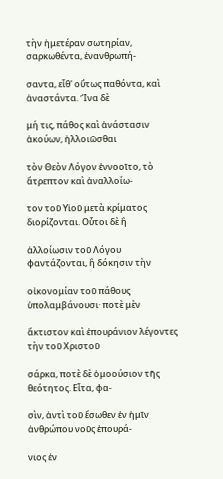τὴν ἡμετέραν σωτηρίαν, σαρκωθέντα, ἐνανθρωπή-

σαντα, εἶθ' οὕτως παθόντα, καὶ ἀναστάντα. Ἵνα δὲ

μή τις, πάθος καὶ ἀνάστασιν ἀκούων, ἠλλοιῶσθαι

τὸν Θεὸν Λόγον ἐννοοῖτο, τὸ ἄτρεπτον καὶ ἀναλλοίω-

τον τοῦ Υἱοῦ μετὰ κρίματος διορίζονται. Οὗτοι δὲ ἢ

ἀλλοίωσιν τοῦ Λόγου φαντάζονται, ἢ δόκησιν τὴν

οἰκονομίαν τοῦ πάθους ὑπολαμβάνουσι· ποτὲ μὲν

ἄκτιστον καὶ ἐπουράνιον λέγοντες τὴν τοῦ Χριστοῦ

σάρκα, ποτὲ δὲ ὁμοούσιον τῆς θεότητος. Εἶτα, φα-

σὶν, ἀντὶ τοῦ ἔσωθεν ἐν ἡμῖν ἀνθρώπου νοῦς ἐπουρά-

νιος ἐν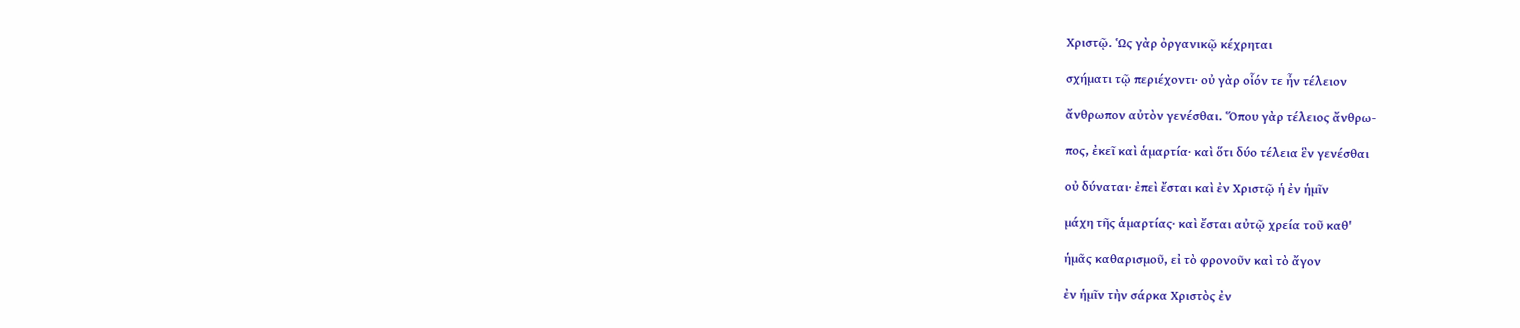Χριστῷ. Ὡς γὰρ ὀργανικῷ κέχρηται

σχήματι τῷ περιέχοντι· οὐ γὰρ οἷόν τε ἦν τέλειον

ἄνθρωπον αὐτὸν γενέσθαι. Ὅπου γὰρ τέλειος ἄνθρω-

πος, ἐκεῖ καὶ ἁμαρτία· καὶ ὅτι δύο τέλεια ἓν γενέσθαι

οὐ δύναται· ἐπεὶ ἔσται καὶ ἐν Χριστῷ ἡ ἐν ἡμῖν

μάχη τῆς ἁμαρτίας· καὶ ἔσται αὐτῷ χρεία τοῦ καθ'

ἡμᾶς καθαρισμοῦ, εἰ τὸ φρονοῦν καὶ τὸ ἄγον

ἐν ἡμῖν τὴν σάρκα Χριστὸς ἐν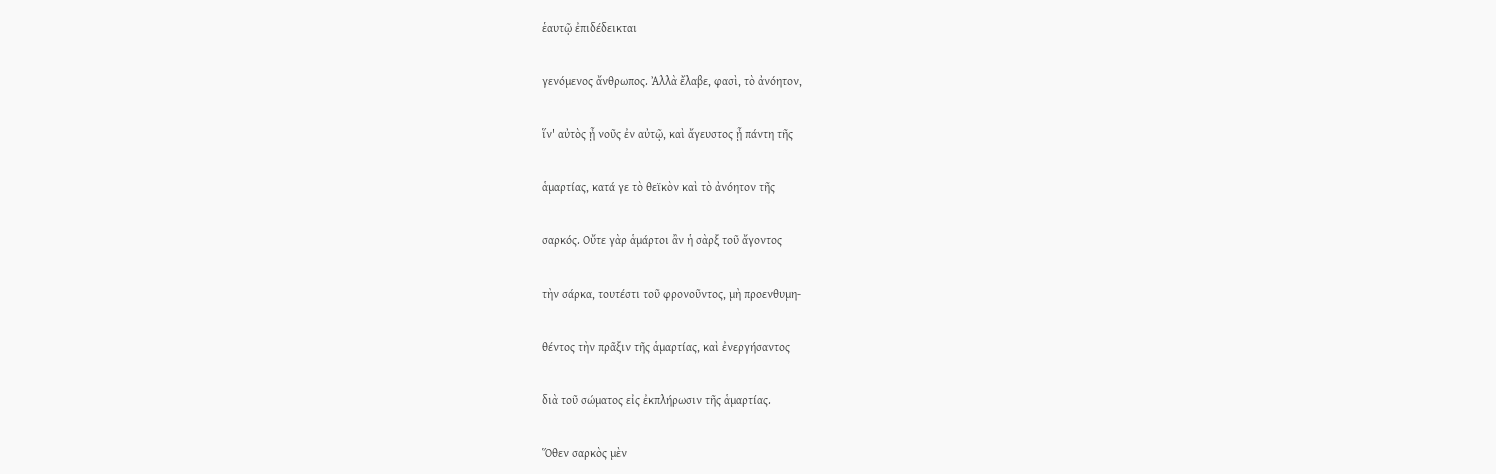ἑαυτῷ ἐπιδέδεικται

γενόμενος ἄνθρωπος. Ἀλλὰ ἔλαβε, φασὶ, τὸ ἀνόητον,

ἵν' αὐτὸς ᾖ νοῦς ἐν αὐτῷ, καὶ ἄγευστος ᾖ πάντη τῆς

ἁμαρτίας, κατά γε τὸ θεϊκὸν καὶ τὸ ἀνόητον τῆς

σαρκός. Οὔτε γὰρ ἁμάρτοι ἂν ἡ σὰρξ τοῦ ἄγοντος

τὴν σάρκα, τουτέστι τοῦ φρονοῦντος, μὴ προενθυμη-

θέντος τὴν πρᾶξιν τῆς ἁμαρτίας, καὶ ἐνεργήσαντος

διὰ τοῦ σώματος εἰς ἐκπλήρωσιν τῆς ἁμαρτίας.

Ὅθεν σαρκὸς μὲν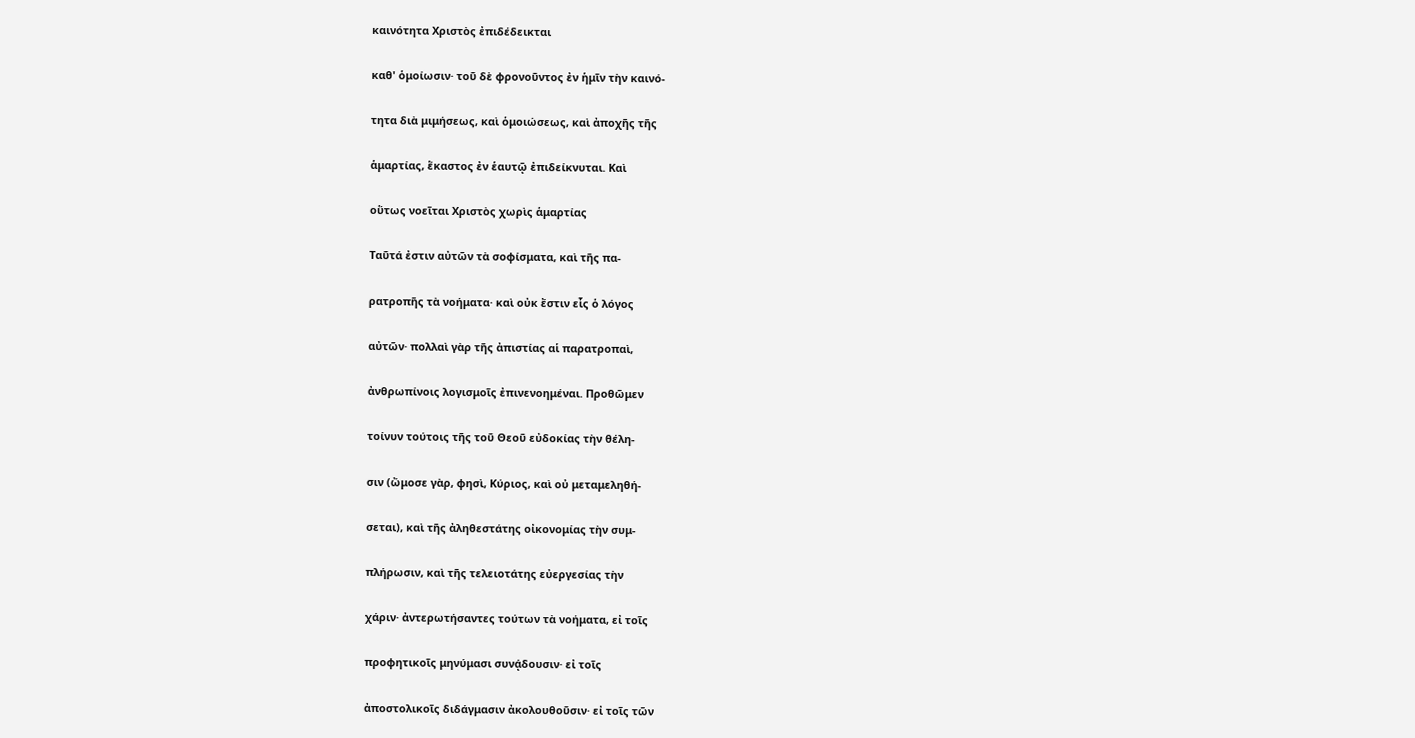καινότητα Χριστὸς ἐπιδέδεικται

καθ' ὁμοίωσιν· τοῦ δὲ φρονοῦντος ἐν ἡμῖν τὴν καινό-

τητα διὰ μιμήσεως, καὶ ὁμοιώσεως, καὶ ἀποχῆς τῆς

ἁμαρτίας, ἕκαστος ἐν ἑαυτῷ ἐπιδείκνυται. Καὶ

οὕτως νοεῖται Χριστὸς χωρὶς ἁμαρτίας

Ταῦτά ἐστιν αὐτῶν τὰ σοφίσματα, καὶ τῆς πα-

ρατροπῆς τὰ νοήματα· καὶ οὐκ ἔστιν εἷς ὁ λόγος

αὐτῶν· πολλαὶ γὰρ τῆς ἀπιστίας αἱ παρατροπαὶ,

ἀνθρωπίνοις λογισμοῖς ἐπινενοημέναι. Προθῶμεν

τοίνυν τούτοις τῆς τοῦ Θεοῦ εὐδοκίας τὴν θέλη-

σιν (ὤμοσε γὰρ, φησὶ, Κύριος, καὶ οὐ μεταμεληθή-

σεται), καὶ τῆς ἀληθεστάτης οἰκονομίας τὴν συμ-

πλήρωσιν, καὶ τῆς τελειοτάτης εὐεργεσίας τὴν

χάριν· ἀντερωτήσαντες τούτων τὰ νοήματα, εἰ τοῖς

προφητικοῖς μηνύμασι συνᾴδουσιν· εἰ τοῖς

ἀποστολικοῖς διδάγμασιν ἀκολουθοῦσιν· εἰ τοῖς τῶν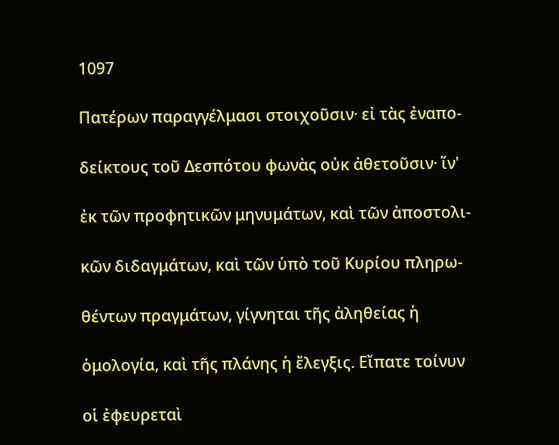1097

Πατέρων παραγγέλμασι στοιχοῦσιν· εἰ τὰς ἐναπο-

δείκτους τοῦ Δεσπότου φωνὰς οὐκ ἀθετοῦσιν· ἵν'

ἐκ τῶν προφητικῶν μηνυμάτων, καὶ τῶν ἀποστολι-

κῶν διδαγμάτων, καὶ τῶν ὑπὸ τοῦ Κυρίου πληρω-

θέντων πραγμάτων, γίγνηται τῆς ἀληθείας ἡ

ὁμολογία, καὶ τῆς πλάνης ἡ ἔλεγξις. Εἴπατε τοίνυν

οἱ ἐφευρεταὶ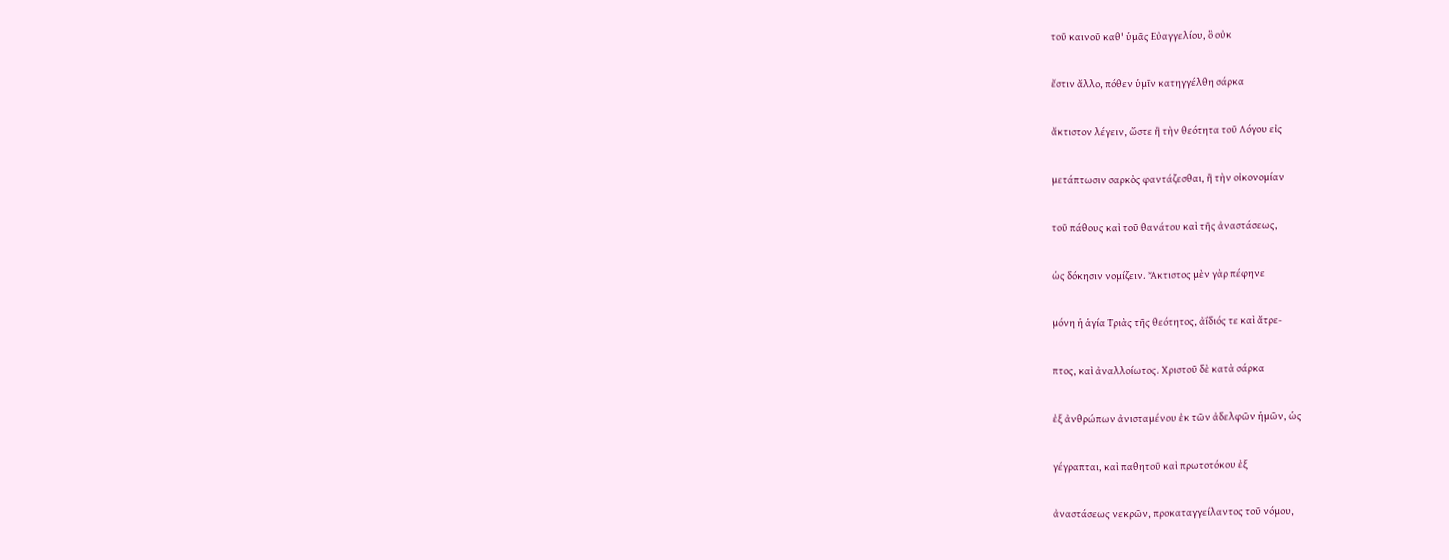τοῦ καινοῦ καθ' ὑμᾶς Εὐαγγελίου, ὃ οὐκ

ἔστιν ἄλλο, πόθεν ὑμῖν κατηγγέλθη σάρκα

ἄκτιστον λέγειν, ὥστε ἢ τὴν θεότητα τοῦ Λόγου εἰς

μετάπτωσιν σαρκὸς φαντάζεσθαι, ἢ τὴν οἰκονομίαν

τοῦ πάθους καὶ τοῦ θανάτου καὶ τῆς ἀναστάσεως,

ὡς δόκησιν νομίζειν. Ἄκτιστος μὲν γὰρ πέφηνε

μόνη ἡ ἁγία Τριὰς τῆς θεότητος, ἀΐδιός τε καὶ ἄτρε-

πτος, καὶ ἀναλλοίωτος. Χριστοῦ δὲ κατὰ σάρκα

ἐξ ἀνθρώπων ἀνισταμένου ἐκ τῶν ἀδελφῶν ἡμῶν, ὡς

γέγραπται, καὶ παθητοῦ καὶ πρωτοτόκου ἐξ

ἀναστάσεως νεκρῶν, προκαταγγείλαντος τοῦ νόμου,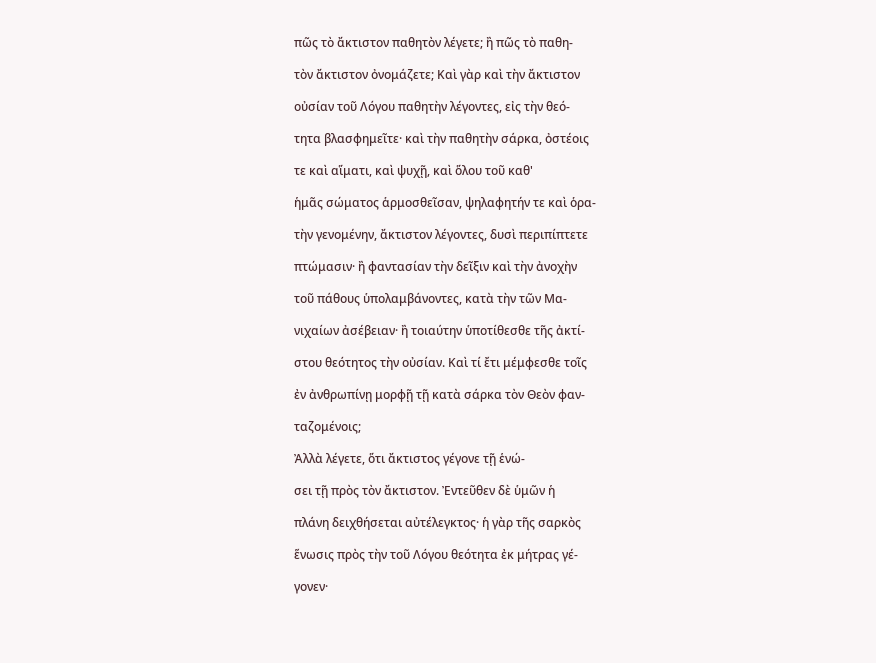πῶς τὸ ἄκτιστον παθητὸν λέγετε; ἢ πῶς τὸ παθη-

τὸν ἄκτιστον ὀνομάζετε; Καὶ γὰρ καὶ τὴν ἄκτιστον

οὐσίαν τοῦ Λόγου παθητὴν λέγοντες, εἰς τὴν θεό-

τητα βλασφημεῖτε· καὶ τὴν παθητὴν σάρκα, ὀστέοις

τε καὶ αἵματι, καὶ ψυχῇ, καὶ ὅλου τοῦ καθ'

ἡμᾶς σώματος ἁρμοσθεῖσαν, ψηλαφητήν τε καὶ ὁρα-

τὴν γενομένην, ἄκτιστον λέγοντες, δυσὶ περιπίπτετε

πτώμασιν· ἢ φαντασίαν τὴν δεῖξιν καὶ τὴν ἀνοχὴν

τοῦ πάθους ὑπολαμβάνοντες, κατὰ τὴν τῶν Μα-

νιχαίων ἀσέβειαν· ἢ τοιαύτην ὑποτίθεσθε τῆς ἀκτί-

στου θεότητος τὴν οὐσίαν. Καὶ τί ἔτι μέμφεσθε τοῖς

ἐν ἀνθρωπίνῃ μορφῇ τῇ κατὰ σάρκα τὸν Θεὸν φαν-

ταζομένοις;

Ἀλλὰ λέγετε, ὅτι ἄκτιστος γέγονε τῇ ἑνώ-

σει τῇ πρὸς τὸν ἄκτιστον. Ἐντεῦθεν δὲ ὑμῶν ἡ

πλάνη δειχθήσεται αὐτέλεγκτος· ἡ γὰρ τῆς σαρκὸς

ἕνωσις πρὸς τὴν τοῦ Λόγου θεότητα ἐκ μήτρας γέ-

γονεν·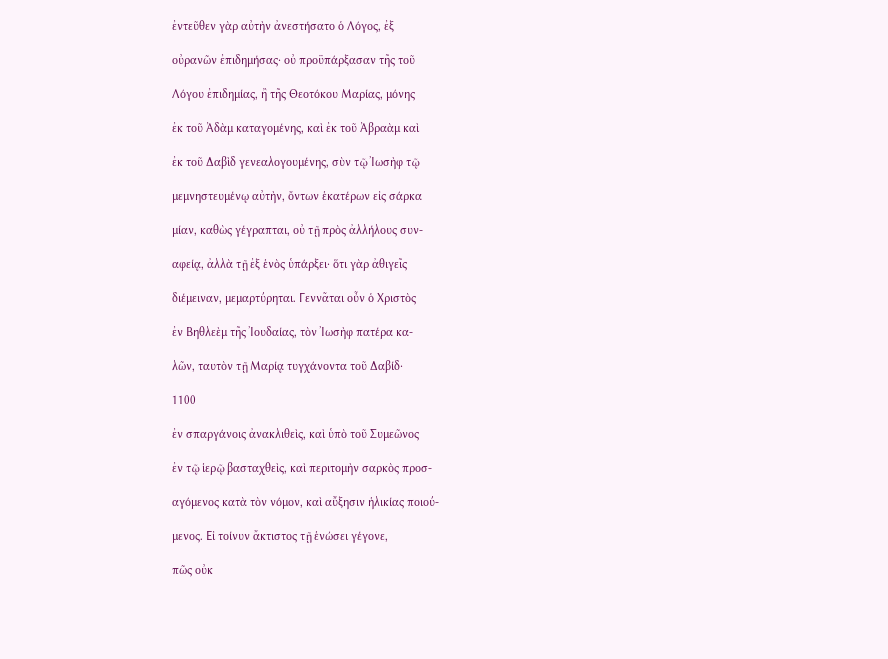ἐντεῦθεν γὰρ αὐτὴν ἀνεστήσατο ὁ Λόγος, ἐξ

οὐρανῶν ἐπιδημήσας· οὐ προϋπάρξασαν τῆς τοῦ

Λόγου ἐπιδημίας, ἢ τῆς Θεοτόκου Μαρίας, μόνης

ἐκ τοῦ Ἀδὰμ καταγομένης, καὶ ἐκ τοῦ Ἀβραὰμ καὶ

ἐκ τοῦ Δαβὶδ γενεαλογουμένης, σὺν τῷ Ἰωσὴφ τῷ

μεμνηστευμένῳ αὐτὴν, ὄντων ἑκατέρων εἰς σάρκα

μίαν, καθὼς γέγραπται, οὐ τῇ πρὸς ἀλλήλους συν-

αφείᾳ, ἀλλὰ τῇ ἐξ ἑνὸς ὑπάρξει· ὅτι γὰρ ἀθιγεῖς

διέμειναν, μεμαρτύρηται. Γεννᾶται οὖν ὁ Χριστὸς

ἐν Βηθλεὲμ τῆς Ἰουδαίας, τὸν Ἰωσὴφ πατέρα κα-

λῶν, ταυτὸν τῇ Μαρίᾳ τυγχάνοντα τοῦ Δαβίδ·

1100

ἐν σπαργάνοις ἀνακλιθεὶς, καὶ ὑπὸ τοῦ Συμεῶνος

ἐν τῷ ἱερῷ βασταχθεὶς, καὶ περιτομὴν σαρκὸς προσ-

αγόμενος κατὰ τὸν νόμον, καὶ αὔξησιν ἡλικίας ποιού-

μενος. Εἰ τοίνυν ἄκτιστος τῇ ἑνώσει γέγονε,

πῶς οὐκ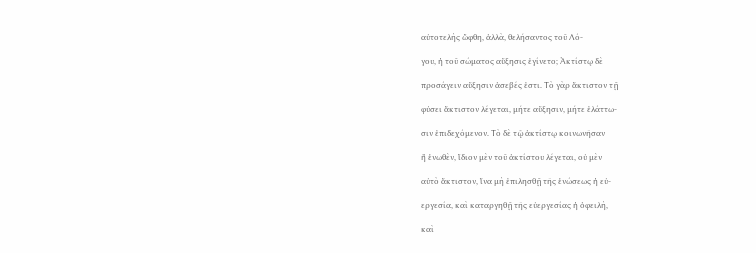αὐτοτελὴς ὤφθη, ἀλλὰ, θελήσαντος τοῦ Λό-

γου, ἡ τοῦ σώματος αὔξησις ἐγίνετο; Ἀκτίστῳ δὲ

προσάγειν αὔξησιν ἀσεβές ἐστι. Τὸ γὰρ ἄκτιστον τῇ

φύσει ἄκτιστον λέγεται, μήτε αὔξησιν, μήτε ἐλάττω-

σιν ἐπιδεχόμενον. Τὸ δὲ τῷ ἀκτίστῳ κοινωνῆσαν

ἢ ἑνωθὲν, ἴδιον μὲν τοῦ ἀκτίστου λέγεται, οὐ μὲν

αὐτὸ ἄκτιστον, ἵνα μὴ ἐπιλησθῇ τῆς ἑνώσεως ἡ εὐ-

εργεσία, καὶ καταργηθῇ τῆς εὐεργεσίας ἡ ὀφειλὴ,

καὶ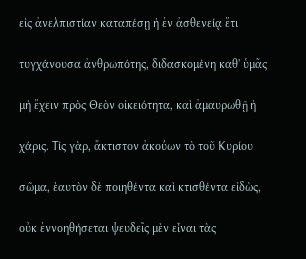εἰς ἀνελπιστίαν καταπέσῃ ἡ ἐν ἀσθενείᾳ ἔτι

τυγχάνουσα ἀνθρωπότης, διδασκομένη καθ' ὑμᾶς

μὴ ἔχειν πρὸς Θεὸν οἰκειότητα, καὶ ἀμαυρωθῇ ἡ

χάρις. Τίς γὰρ, ἄκτιστον ἀκούων τὸ τοῦ Κυρίου

σῶμα, ἑαυτὸν δὲ ποιηθέντα καὶ κτισθέντα εἰδὼς,

οὐκ ἐννοηθήσεται ψευδεῖς μὲν εἶναι τὰς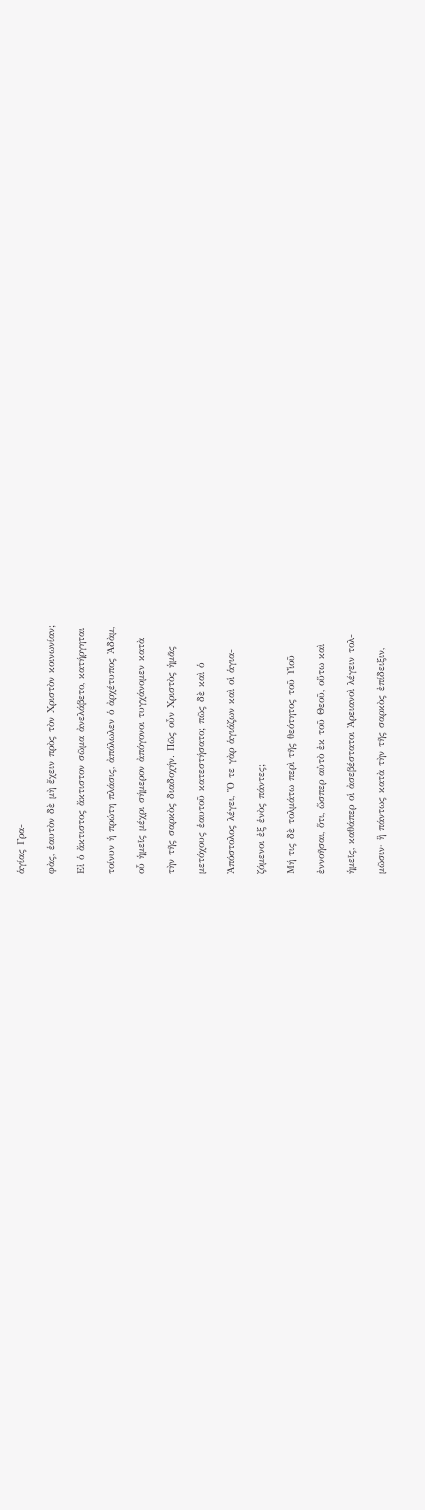ἁγίας Γρα-

φὰς, ἑαυτὸν δὲ μὴ ἔχειν πρὸς τὸν Χριστὸν κοινωνίαν;

Εἰ ὁ ἄκτιστος ἄκτιστον σῶμα ἀνελάβετο, κατήργηται

τοίνυν ἡ πρώτη πλάσις, ἀπόλωλεν ὁ ἀρχέτυπος Ἀδὰμ,

οὗ ἡμεῖς μέχρι σήμερον ἀπόγονοι τυγχάνομεν κατὰ

τὴν τῆς σαρκὸς διαδοχήν. Πῶς οὖν Χριστὸς ἡμᾶς

μετόχους ἑαυτοῦ κατεστήσατο; πῶς δὲ καὶ ὁ

Ἀπόστολος λέγει, Ὅ τε γὰρ ἁγιάζων καὶ οἱ ἁγια-

ζόμενοι ἐξ ἑνὸς πάντες;

Μή τις δὲ τολμάτω περὶ τῆς θεότητος τοῦ Υἱοῦ

ἐννοῆσαι, ὅτι, ὥσπερ αὐτὸ ἐκ τοῦ Θεοῦ, οὕτω καὶ

ἡμεῖς, καθάπερ οἱ ἀσεβέστατοι Ἀρειανοὶ λέγειν τολ-

μῶσιν· ἢ πάντως κατὰ τὴν τῆς σαρκὸς ἐπίδειξιν,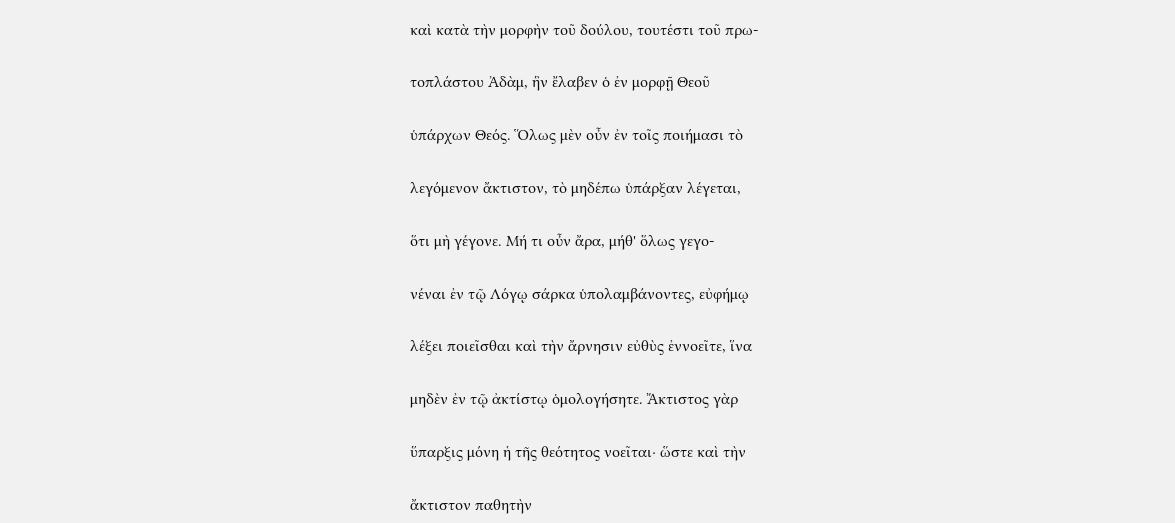καὶ κατὰ τὴν μορφὴν τοῦ δούλου, τουτέστι τοῦ πρω-

τοπλάστου Ἀδὰμ, ἣν ἔλαβεν ὁ ἐν μορφῇ Θεοῦ

ὑπάρχων Θεός. Ὅλως μὲν οὖν ἐν τοῖς ποιήμασι τὸ

λεγόμενον ἄκτιστον, τὸ μηδέπω ὑπάρξαν λέγεται,

ὅτι μὴ γέγονε. Μή τι οὖν ἄρα, μήθ' ὅλως γεγο-

νέναι ἐν τῷ Λόγῳ σάρκα ὑπολαμβάνοντες, εὐφήμῳ

λέξει ποιεῖσθαι καὶ τὴν ἄρνησιν εὐθὺς ἐννοεῖτε, ἵνα

μηδὲν ἐν τῷ ἀκτίστῳ ὁμολογήσητε. Ἄκτιστος γὰρ

ὕπαρξις μόνη ἡ τῆς θεότητος νοεῖται· ὥστε καὶ τὴν

ἄκτιστον παθητὴν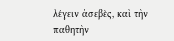λέγειν ἀσεβὲς, καὶ τὴν παθητὴν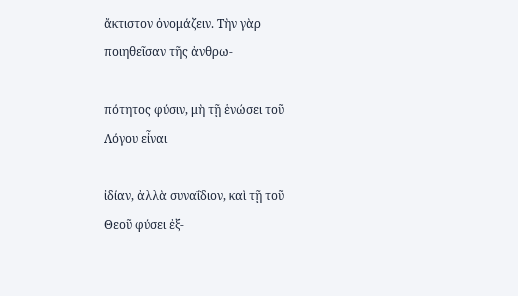ἄκτιστον ὀνομάζειν. Τὴν γὰρ ποιηθεῖσαν τῆς ἀνθρω-

πότητος φύσιν, μὴ τῇ ἑνώσει τοῦ Λόγου εἶναι

ἰδίαν, ἀλλὰ συναΐδιον, καὶ τῇ τοῦ Θεοῦ φύσει ἐξ-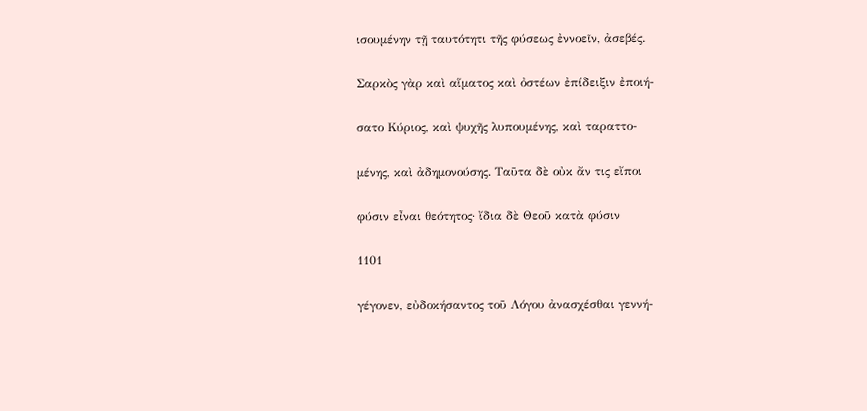ισουμένην τῇ ταυτότητι τῆς φύσεως ἐννοεῖν, ἀσεβές.

Σαρκὸς γὰρ καὶ αἵματος καὶ ὀστέων ἐπίδειξιν ἐποιή-

σατο Κύριος, καὶ ψυχῆς λυπουμένης, καὶ ταραττο-

μένης, καὶ ἀδημονούσης. Ταῦτα δὲ οὐκ ἄν τις εἴποι

φύσιν εἶναι θεότητος· ἴδια δὲ Θεοῦ κατὰ φύσιν

1101

γέγονεν, εὐδοκήσαντος τοῦ Λόγου ἀνασχέσθαι γεννή-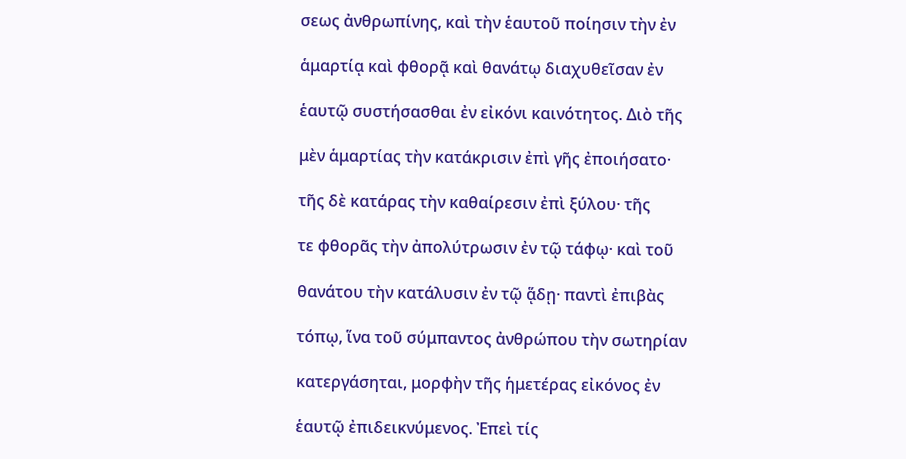σεως ἀνθρωπίνης, καὶ τὴν ἑαυτοῦ ποίησιν τὴν ἐν

ἁμαρτίᾳ καὶ φθορᾷ καὶ θανάτῳ διαχυθεῖσαν ἐν

ἑαυτῷ συστήσασθαι ἐν εἰκόνι καινότητος. Διὸ τῆς

μὲν ἁμαρτίας τὴν κατάκρισιν ἐπὶ γῆς ἐποιήσατο·

τῆς δὲ κατάρας τὴν καθαίρεσιν ἐπὶ ξύλου· τῆς

τε φθορᾶς τὴν ἀπολύτρωσιν ἐν τῷ τάφῳ· καὶ τοῦ

θανάτου τὴν κατάλυσιν ἐν τῷ ᾅδῃ· παντὶ ἐπιβὰς

τόπῳ, ἵνα τοῦ σύμπαντος ἀνθρώπου τὴν σωτηρίαν

κατεργάσηται, μορφὴν τῆς ἡμετέρας εἰκόνος ἐν

ἑαυτῷ ἐπιδεικνύμενος. Ἐπεὶ τίς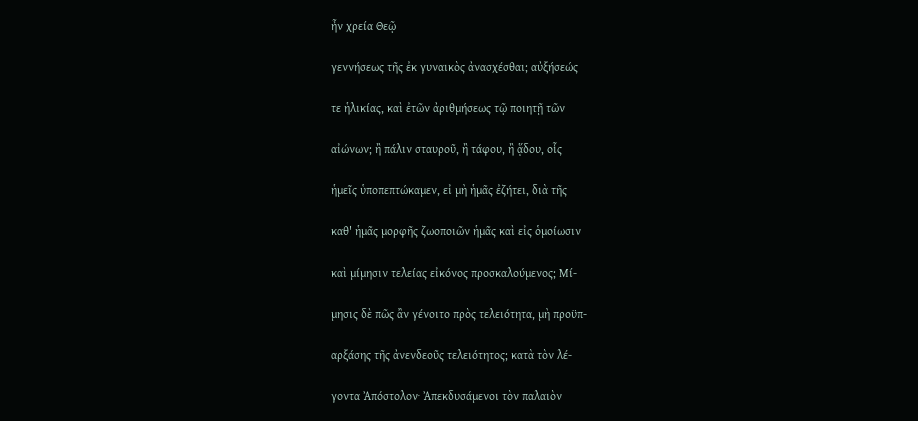ἦν χρεία Θεῷ

γεννήσεως τῆς ἐκ γυναικὸς ἀνασχέσθαι; αὐξήσεώς

τε ἡλικίας, καὶ ἐτῶν ἀριθμήσεως τῷ ποιητῇ τῶν

αἰώνων; ἢ πάλιν σταυροῦ, ἢ τάφου, ἢ ᾅδου, οἷς

ἡμεῖς ὑποπεπτώκαμεν, εἰ μὴ ἡμᾶς ἐζήτει, διὰ τῆς

καθ' ἡμᾶς μορφῆς ζωοποιῶν ἡμᾶς καὶ εἰς ὁμοίωσιν

καὶ μίμησιν τελείας εἰκόνος προσκαλούμενος; Μί-

μησις δὲ πῶς ἂν γένοιτο πρὸς τελειότητα, μὴ προϋπ-

αρξάσης τῆς ἀνενδεοῦς τελειότητος; κατὰ τὸν λέ-

γοντα Ἀπόστολον· Ἀπεκδυσάμενοι τὸν παλαιὸν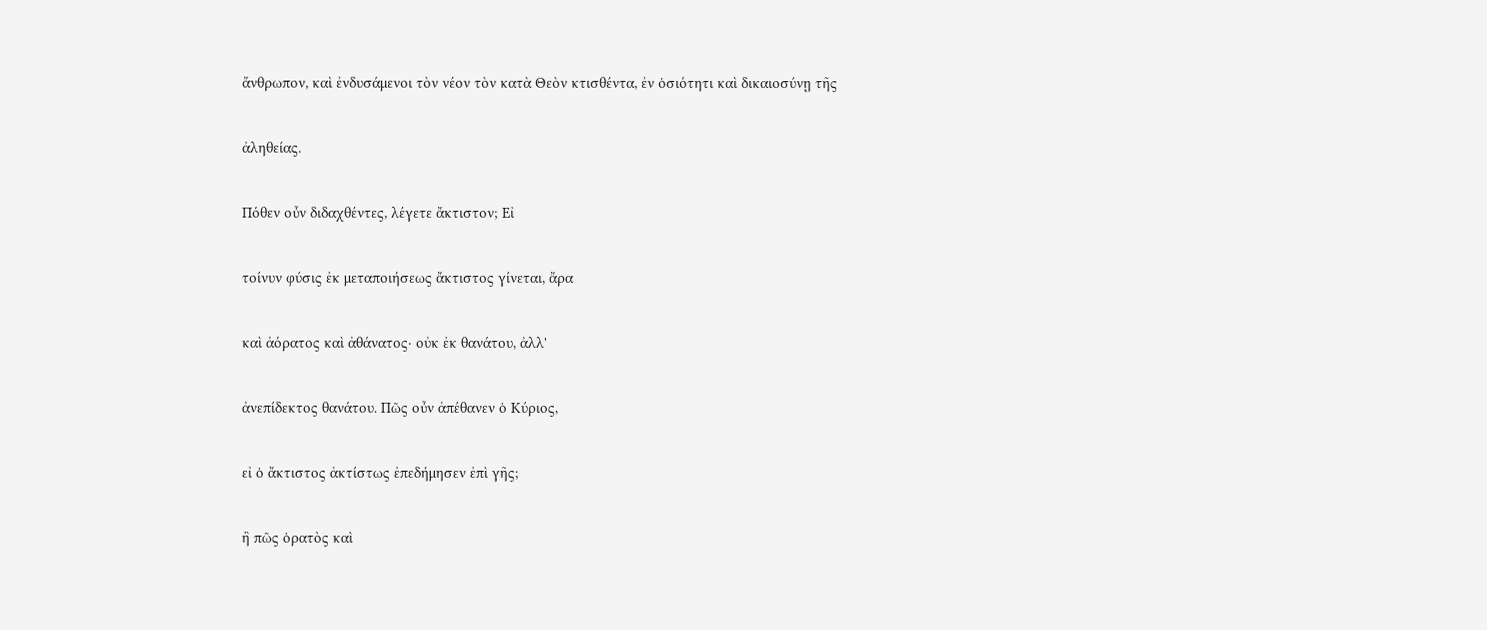ἄνθρωπον, καὶ ἐνδυσάμενοι τὸν νέον τὸν κατὰ Θεὸν κτισθέντα, ἐν ὁσιότητι καὶ δικαιοσύνῃ τῆς

ἀληθείας.

Πόθεν οὖν διδαχθέντες, λέγετε ἄκτιστον; Εἰ

τοίνυν φύσις ἐκ μεταποιήσεως ἄκτιστος γίνεται, ἄρα

καὶ ἀόρατος καὶ ἀθάνατος· οὐκ ἐκ θανάτου, ἀλλ'

ἀνεπίδεκτος θανάτου. Πῶς οὖν ἀπέθανεν ὁ Κύριος,

εἰ ὁ ἄκτιστος ἀκτίστως ἐπεδήμησεν ἐπὶ γῆς;

ἢ πῶς ὁρατὸς καὶ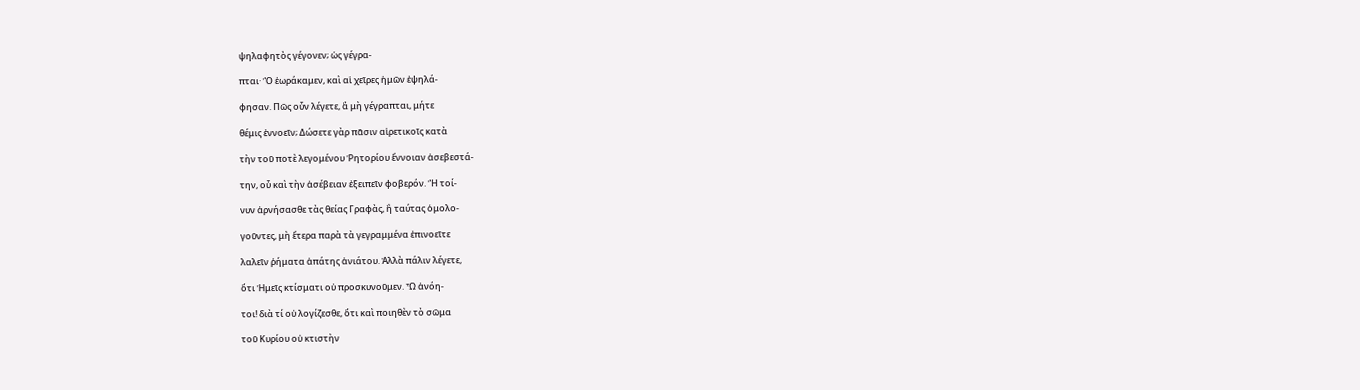ψηλαφητὸς γέγονεν; ὡς γέγρα-

πται· Ὃ ἑωράκαμεν, καὶ αἱ χεῖρες ἡμῶν ἐψηλά-

φησαν. Πῶς οὖν λέγετε, ἃ μὴ γέγραπται, μήτε

θέμις ἐννοεῖν; Δώσετε γὰρ πᾶσιν αἱρετικοῖς κατὰ

τὴν τοῦ ποτὲ λεγομένου Ῥητορίου ἔννοιαν ἀσεβεστά-

την, οὗ καὶ τὴν ἀσέβειαν ἐξειπεῖν φοβερόν. Ἢ τοί-

νυν ἀρνήσασθε τὰς θείας Γραφὰς, ἢ ταύτας ὁμολο-

γοῦντες, μὴ ἕτερα παρὰ τὰ γεγραμμένα ἐπινοεῖτε

λαλεῖν ῥήματα ἀπάτης ἀνιάτου. Ἀλλὰ πάλιν λέγετε,

ὅτι Ἡμεῖς κτίσματι οὐ προσκυνοῦμεν. Ὦ ἀνόη-

τοι! διὰ τί οὐ λογίζεσθε, ὅτι καὶ ποιηθὲν τὸ σῶμα

τοῦ Κυρίου οὐ κτιστὴν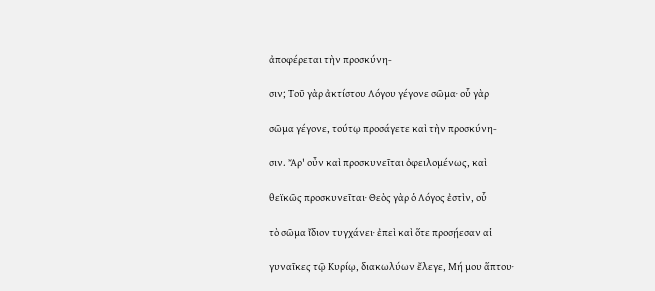ἀποφέρεται τὴν προσκύνη-

σιν; Τοῦ γὰρ ἀκτίστου Λόγου γέγονε σῶμα· οὗ γὰρ

σῶμα γέγονε, τούτῳ προσάγετε καὶ τὴν προσκύνη-

σιν. Ἄρ' οὖν καὶ προσκυνεῖται ὀφειλομένως, καὶ

θεϊκῶς προσκυνεῖται· Θεὸς γὰρ ὁ Λόγος ἐστὶν, οὗ

τὸ σῶμα ἴδιον τυγχάνει· ἐπεὶ καὶ ὅτε προσῄεσαν αἱ

γυναῖκες τῷ Κυρίῳ, διακωλύων ἔλεγε, Μή μου ἅπτου·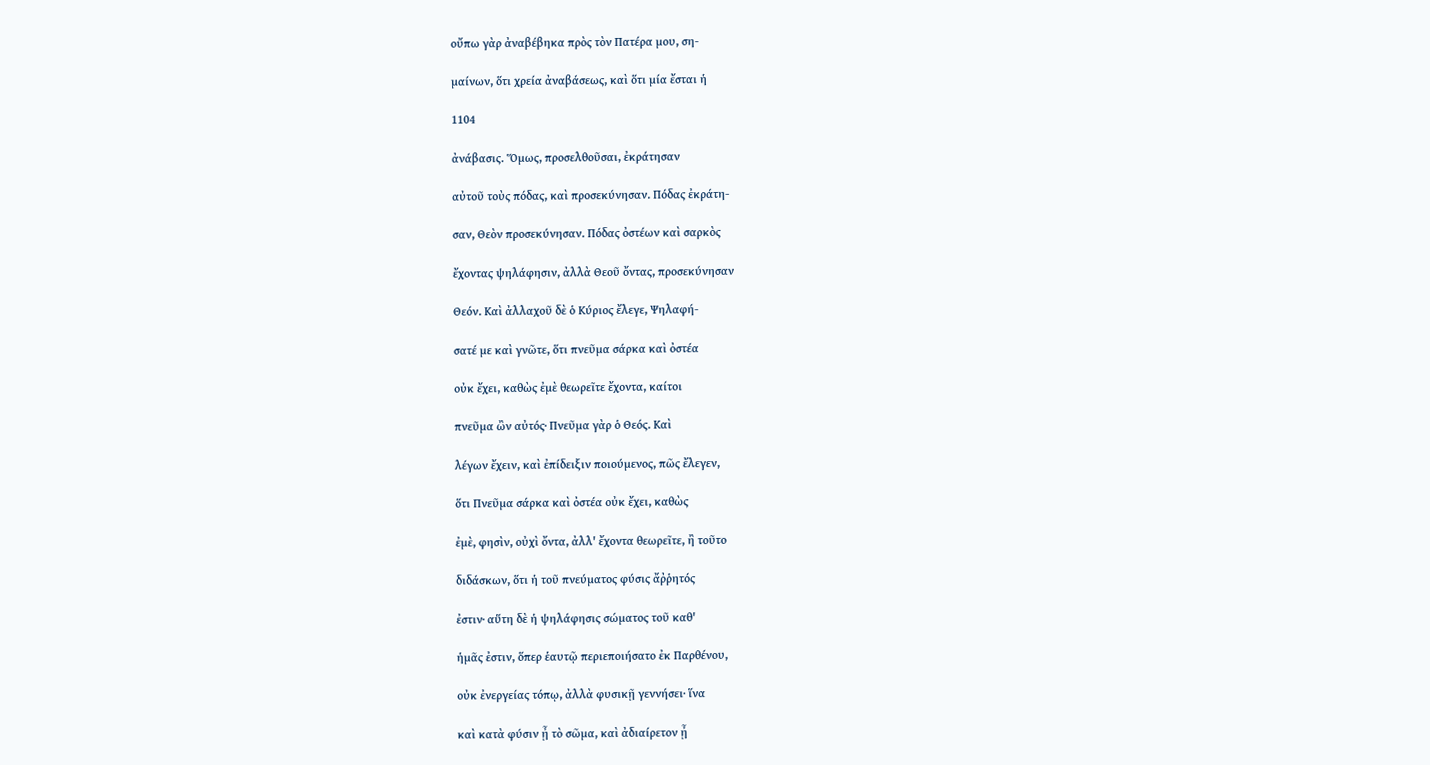οὔπω γὰρ ἀναβέβηκα πρὸς τὸν Πατέρα μου, ση-

μαίνων, ὅτι χρεία ἀναβάσεως, καὶ ὅτι μία ἔσται ἡ

1104

ἀνάβασις. Ὅμως, προσελθοῦσαι, ἐκράτησαν

αὐτοῦ τοὺς πόδας, καὶ προσεκύνησαν. Πόδας ἐκράτη-

σαν, Θεὸν προσεκύνησαν. Πόδας ὀστέων καὶ σαρκὸς

ἔχοντας ψηλάφησιν, ἀλλὰ Θεοῦ ὄντας, προσεκύνησαν

Θεόν. Καὶ ἀλλαχοῦ δὲ ὁ Κύριος ἔλεγε, Ψηλαφή-

σατέ με καὶ γνῶτε, ὅτι πνεῦμα σάρκα καὶ ὀστέα

οὐκ ἔχει, καθὼς ἐμὲ θεωρεῖτε ἔχοντα, καίτοι

πνεῦμα ὢν αὐτός· Πνεῦμα γὰρ ὁ Θεός. Καὶ

λέγων ἔχειν, καὶ ἐπίδειξιν ποιούμενος, πῶς ἔλεγεν,

ὅτι Πνεῦμα σάρκα καὶ ὀστέα οὐκ ἔχει, καθὼς

ἐμὲ, φησὶν, οὐχὶ ὄντα, ἀλλ' ἔχοντα θεωρεῖτε, ἢ τοῦτο

διδάσκων, ὅτι ἡ τοῦ πνεύματος φύσις ἄῤῥητός

ἐστιν· αὕτη δὲ ἡ ψηλάφησις σώματος τοῦ καθ'

ἡμᾶς ἐστιν, ὅπερ ἑαυτῷ περιεποιήσατο ἐκ Παρθένου,

οὐκ ἐνεργείας τόπῳ, ἀλλὰ φυσικῇ γεννήσει· ἵνα

καὶ κατὰ φύσιν ᾖ τὸ σῶμα, καὶ ἀδιαίρετον ᾖ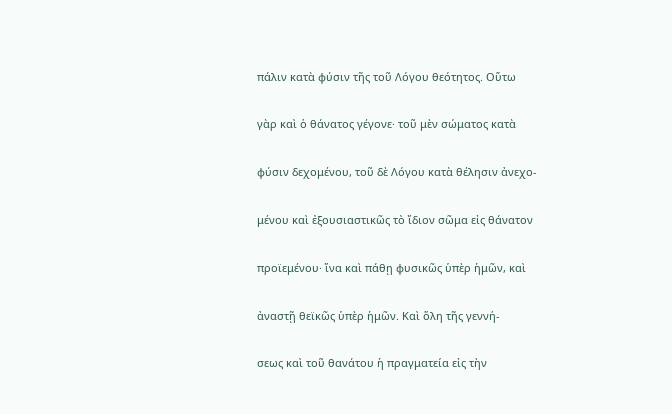πάλιν κατὰ φύσιν τῆς τοῦ Λόγου θεότητος. Οὕτω

γὰρ καὶ ὁ θάνατος γέγονε· τοῦ μὲν σώματος κατὰ

φύσιν δεχομένου, τοῦ δὲ Λόγου κατὰ θέλησιν ἀνεχο-

μένου καὶ ἐξουσιαστικῶς τὸ ἴδιον σῶμα εἰς θάνατον

προϊεμένου· ἵνα καὶ πάθῃ φυσικῶς ὑπὲρ ἡμῶν, καὶ

ἀναστῇ θεϊκῶς ὑπὲρ ἡμῶν. Καὶ ὅλη τῆς γεννή-

σεως καὶ τοῦ θανάτου ἡ πραγματεία εἰς τὴν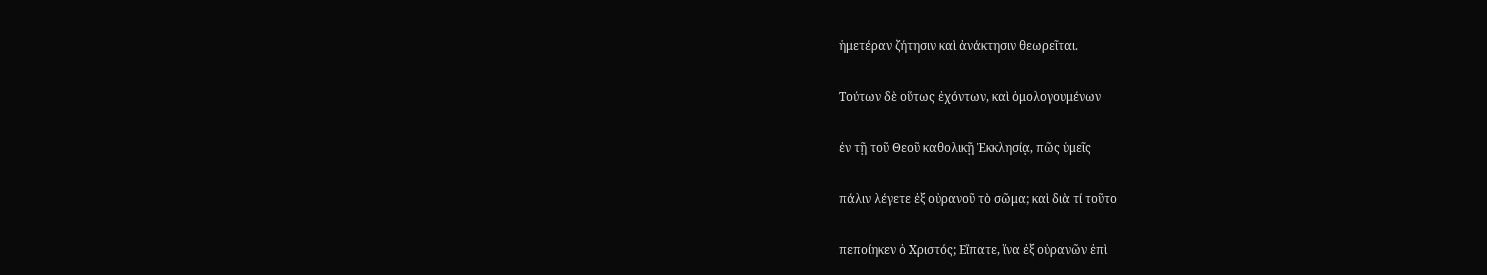ἡμετέραν ζήτησιν καὶ ἀνάκτησιν θεωρεῖται.

Τούτων δὲ οὕτως ἐχόντων, καὶ ὁμολογουμένων

ἐν τῇ τοῦ Θεοῦ καθολικῇ Ἐκκλησίᾳ, πῶς ὑμεῖς

πάλιν λέγετε ἐξ οὐρανοῦ τὸ σῶμα; καὶ διὰ τί τοῦτο

πεποίηκεν ὁ Χριστός; Εἴπατε, ἵνα ἐξ οὐρανῶν ἐπὶ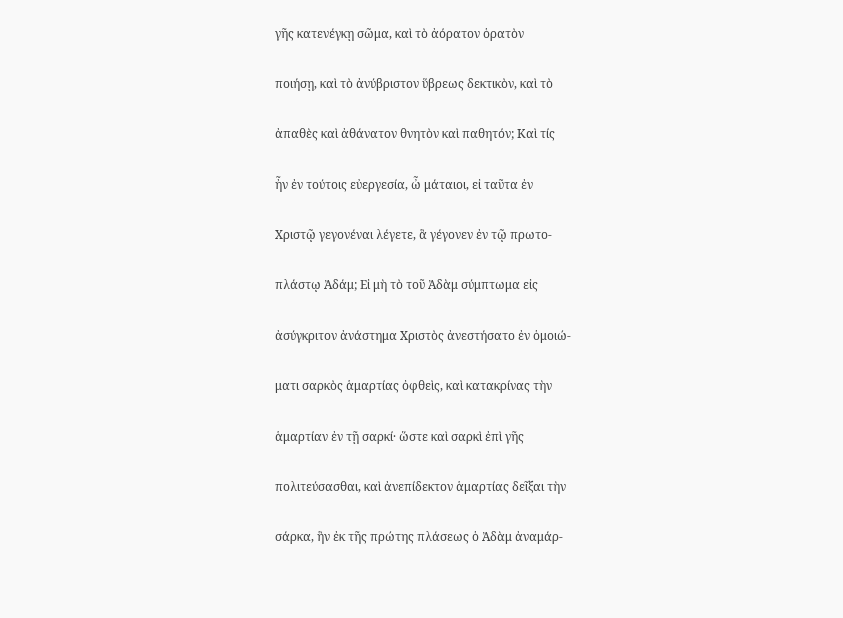γῆς κατενέγκῃ σῶμα, καὶ τὸ ἀόρατον ὁρατὸν

ποιήσῃ, καὶ τὸ ἀνύβριστον ὕβρεως δεκτικὸν, καὶ τὸ

ἀπαθὲς καὶ ἀθάνατον θνητὸν καὶ παθητόν; Καὶ τίς

ἦν ἐν τούτοις εὐεργεσία, ὦ μάταιοι, εἰ ταῦτα ἐν

Χριστῷ γεγονέναι λέγετε, ἃ γέγονεν ἐν τῷ πρωτο-

πλάστῳ Ἀδάμ; Εἰ μὴ τὸ τοῦ Ἀδὰμ σύμπτωμα εἰς

ἀσύγκριτον ἀνάστημα Χριστὸς ἀνεστήσατο ἐν ὁμοιώ-

ματι σαρκὸς ἁμαρτίας ὀφθεὶς, καὶ κατακρίνας τὴν

ἁμαρτίαν ἐν τῇ σαρκί· ὥστε καὶ σαρκὶ ἐπὶ γῆς

πολιτεύσασθαι, καὶ ἀνεπίδεκτον ἁμαρτίας δεῖξαι τὴν

σάρκα, ἣν ἐκ τῆς πρώτης πλάσεως ὁ Ἀδὰμ ἀναμάρ-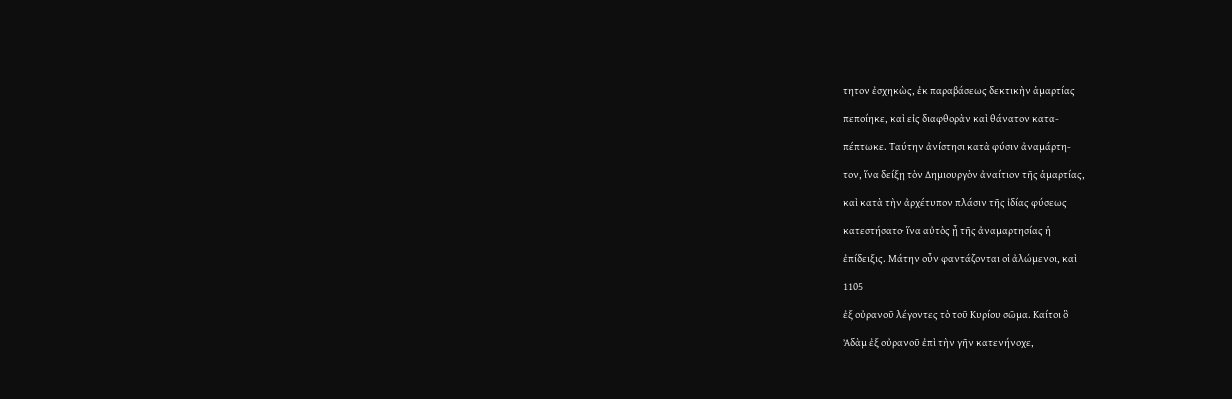τητον ἐσχηκὼς, ἐκ παραβάσεως δεκτικὴν ἁμαρτίας

πεποίηκε, καὶ εἰς διαφθορὰν καὶ θάνατον κατα-

πέπτωκε. Ταύτην ἀνίστησι κατὰ φύσιν ἀναμάρτη-

τον, ἵνα δείξῃ τὸν Δημιουργὸν ἀναίτιον τῆς ἁμαρτίας,

καὶ κατὰ τὴν ἀρχέτυπον πλάσιν τῆς ἰδίας φύσεως

κατεστήσατο· ἵνα αὐτὸς ᾖ τῆς ἀναμαρτησίας ἡ

ἐπίδειξις. Μάτην οὖν φαντάζονται οἱ ἀλώμενοι, καὶ

1105

ἐξ οὐρανοῦ λέγοντες τὸ τοῦ Κυρίου σῶμα. Καίτοι ὃ

Ἀδὰμ ἐξ οὐρανοῦ ἐπὶ τὴν γῆν κατενήνοχε,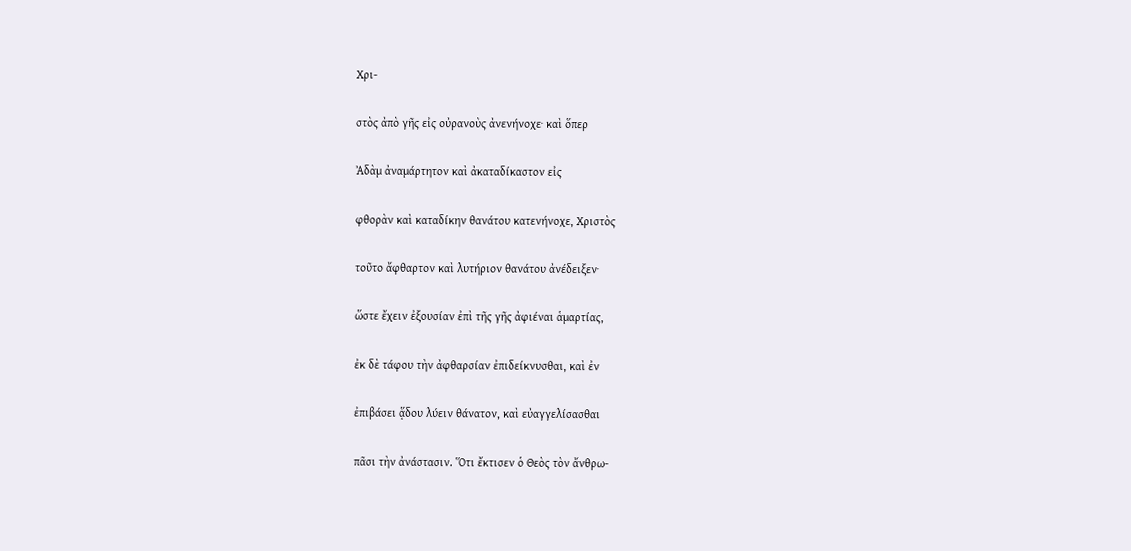Χρι-

στὸς ἀπὸ γῆς εἰς οὐρανοὺς ἀνενήνοχε· καὶ ὅπερ

Ἀδὰμ ἀναμάρτητον καὶ ἀκαταδίκαστον εἰς

φθορὰν καὶ καταδίκην θανάτου κατενήνοχε, Χριστὸς

τοῦτο ἄφθαρτον καὶ λυτήριον θανάτου ἀνέδειξεν·

ὥστε ἔχειν ἐξουσίαν ἐπὶ τῆς γῆς ἀφιέναι ἁμαρτίας,

ἐκ δὲ τάφου τὴν ἀφθαρσίαν ἐπιδείκνυσθαι, καὶ ἐν

ἐπιβάσει ᾅδου λύειν θάνατον, καὶ εὐαγγελίσασθαι

πᾶσι τὴν ἀνάστασιν. Ὅτι ἔκτισεν ὁ Θεὸς τὸν ἄνθρω-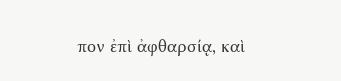πον ἐπὶ ἀφθαρσίᾳ, καὶ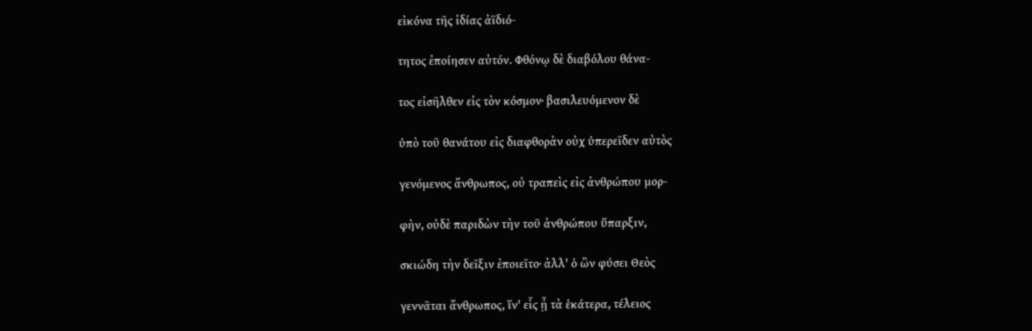εἰκόνα τῆς ἰδίας ἀϊδιό-

τητος ἐποίησεν αὐτόν. Φθόνῳ δὲ διαβόλου θάνα-

τος εἰσῆλθεν εἰς τὸν κόσμον· βασιλευόμενον δὲ

ὑπὸ τοῦ θανάτου εἰς διαφθορὰν οὐχ ὑπερεῖδεν αὐτὸς

γενόμενος ἄνθρωπος, οὐ τραπεὶς εἰς ἀνθρώπου μορ-

φὴν, οὐδὲ παριδὼν τὴν τοῦ ἀνθρώπου ὕπαρξιν,

σκιώδη τὴν δεῖξιν ἐποιεῖτο· ἀλλ' ὁ ὢν φύσει Θεὸς

γεννᾶται ἄνθρωπος, ἵν' εἷς ᾖ τὰ ἑκάτερα, τέλειος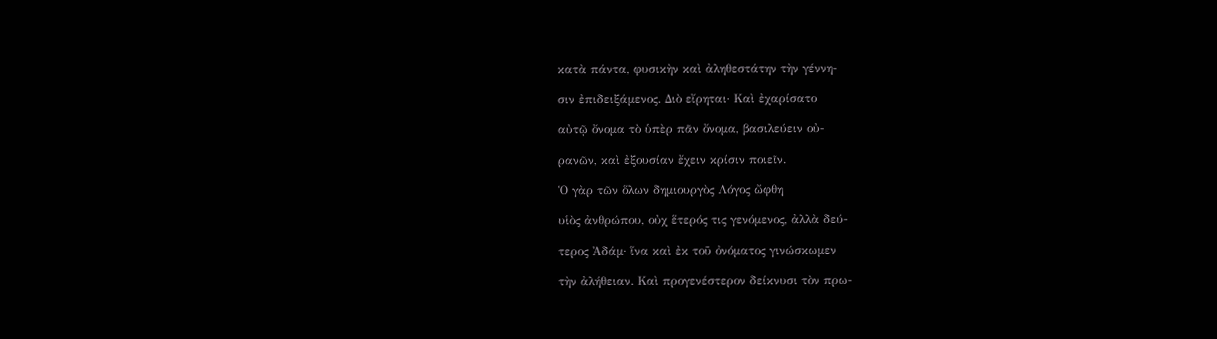κατὰ πάντα, φυσικὴν καὶ ἀληθεστάτην τὴν γέννη-

σιν ἐπιδειξάμενος. Διὸ εἴρηται· Καὶ ἐχαρίσατο

αὐτῷ ὄνομα τὸ ὑπὲρ πᾶν ὄνομα, βασιλεύειν οὐ-

ρανῶν, καὶ ἐξουσίαν ἔχειν κρίσιν ποιεῖν.

Ὁ γὰρ τῶν ὅλων δημιουργὸς Λόγος ὤφθη

υἱὸς ἀνθρώπου, οὐχ ἕτερός τις γενόμενος, ἀλλὰ δεύ-

τερος Ἀδάμ· ἵνα καὶ ἐκ τοῦ ὀνόματος γινώσκωμεν

τὴν ἀλήθειαν. Καὶ προγενέστερον δείκνυσι τὸν πρω-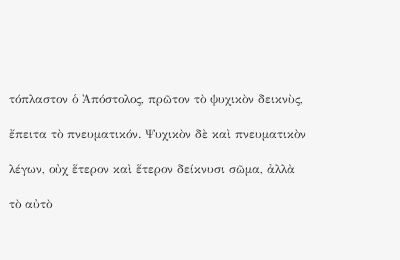τόπλαστον ὁ Ἀπόστολος, πρῶτον τὸ ψυχικὸν δεικνὺς,

ἔπειτα τὸ πνευματικόν. Ψυχικὸν δὲ καὶ πνευματικὸν

λέγων, οὐχ ἕτερον καὶ ἕτερον δείκνυσι σῶμα, ἀλλὰ

τὸ αὐτὸ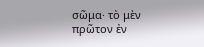σῶμα· τὸ μὲν πρῶτον ἐν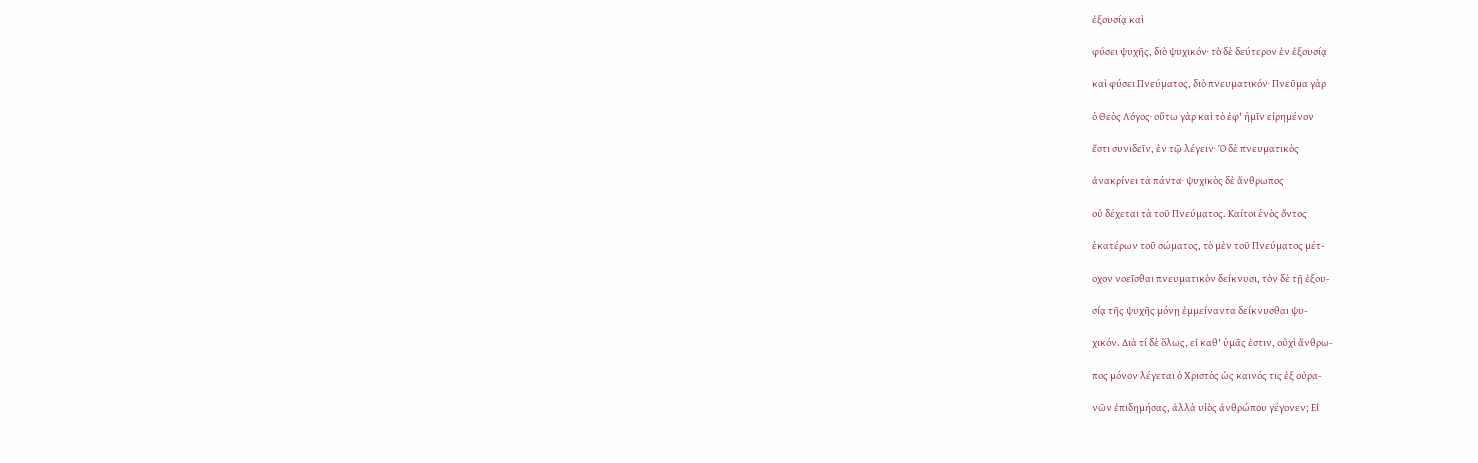ἐξουσίᾳ καὶ

φύσει ψυχῆς, διὸ ψυχικόν· τὸ δὲ δεύτερον ἐν ἐξουσίᾳ

καὶ φύσει Πνεύματος, διὸ πνευματικόν· Πνεῦμα γὰρ

ὁ Θεὸς Λόγος· οὕτω γὰρ καὶ τὸ ἐφ' ἡμῖν εἰρημένον

ἔστι συνιδεῖν, ἐν τῷ λέγειν· Ὁ δὲ πνευματικὸς

ἀνακρίνει τὰ πάντα· ψυχικὸς δὲ ἄνθρωπος

οὐ δέχεται τὰ τοῦ Πνεύματος. Καίτοι ἑνὸς ὄντος

ἑκατέρων τοῦ σώματος, τὸ μὲν τοῦ Πνεύματος μέτ-

οχον νοεῖσθαι πνευματικὸν δείκνυσι, τὸν δὲ τῇ ἐξου-

σίᾳ τῆς ψυχῆς μόνῃ ἐμμείναντα δείκνυσθαι ψυ-

χικόν. Διὰ τί δὲ ὅλως, εἰ καθ' ὑμᾶς ἐστιν, οὐχὶ ἄνθρω-

πος μόνον λέγεται ὁ Χριστὸς ὡς καινός τις ἐξ οὐρα-

νῶν ἐπιδημήσας, ἀλλὰ υἱὸς ἀνθρώπου γέγονεν; Εἰ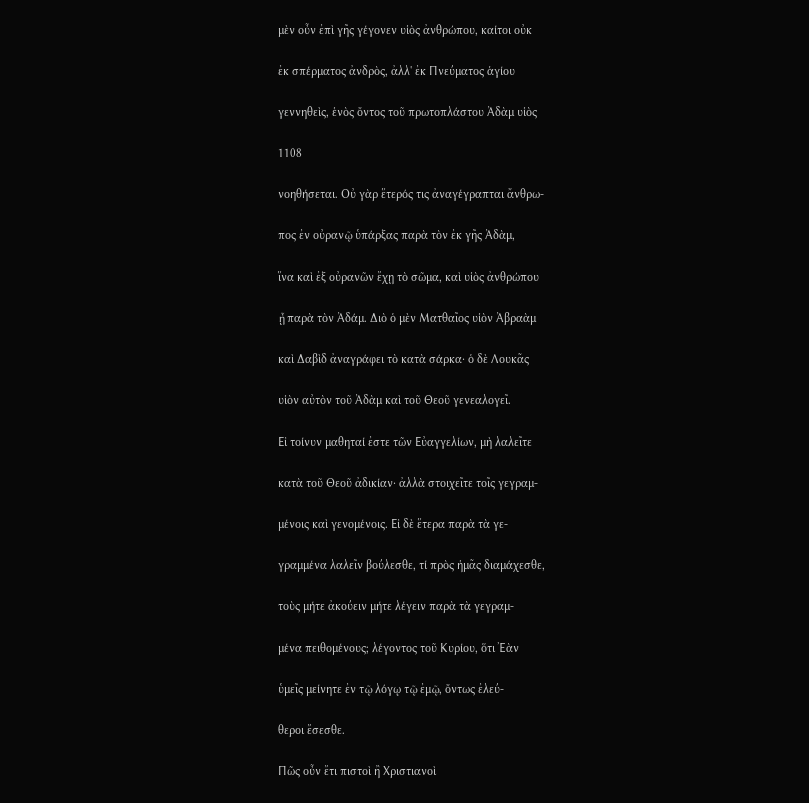μὲν οὖν ἐπὶ γῆς γέγονεν υἱὸς ἀνθρώπου, καίτοι οὐκ

ἐκ σπέρματος ἀνδρὸς, ἀλλ' ἐκ Πνεύματος ἁγίου

γεννηθεὶς, ἑνὸς ὄντος τοῦ πρωτοπλάστου Ἀδὰμ υἱὸς

1108

νοηθήσεται. Οὐ γὰρ ἕτερός τις ἀναγέγραπται ἄνθρω-

πος ἐν οὐρανῷ ὑπάρξας παρὰ τὸν ἐκ γῆς Ἀδὰμ,

ἵνα καὶ ἐξ οὐρανῶν ἔχῃ τὸ σῶμα, καὶ υἱὸς ἀνθρώπου

ᾖ παρὰ τὸν Ἀδάμ. Διὸ ὁ μὲν Ματθαῖος υἱὸν Ἀβραὰμ

καὶ Δαβὶδ ἀναγράφει τὸ κατὰ σάρκα· ὁ δὲ Λουκᾶς

υἱὸν αὐτὸν τοῦ Ἀδὰμ καὶ τοῦ Θεοῦ γενεαλογεῖ.

Εἰ τοίνυν μαθηταί ἐστε τῶν Εὐαγγελίων, μὴ λαλεῖτε

κατὰ τοῦ Θεοῦ ἀδικίαν· ἀλλὰ στοιχεῖτε τοῖς γεγραμ-

μένοις καὶ γενομένοις. Εἰ δὲ ἕτερα παρὰ τὰ γε-

γραμμένα λαλεῖν βούλεσθε, τί πρὸς ἡμᾶς διαμάχεσθε,

τοὺς μήτε ἀκούειν μήτε λέγειν παρὰ τὰ γεγραμ-

μένα πειθομένους; λέγοντος τοῦ Κυρίου, ὅτι Ἐὰν

ὑμεῖς μείνητε ἐν τῷ λόγῳ τῷ ἐμῷ, ὄντως ἐλεύ-

θεροι ἔσεσθε.

Πῶς οὖν ἔτι πιστοὶ ἢ Χριστιανοὶ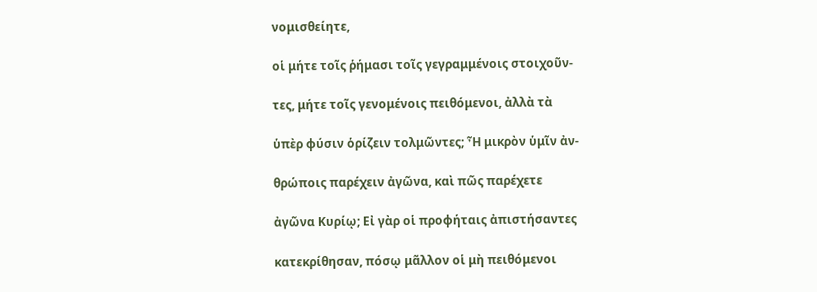νομισθείητε,

οἱ μήτε τοῖς ῥήμασι τοῖς γεγραμμένοις στοιχοῦν-

τες, μήτε τοῖς γενομένοις πειθόμενοι, ἀλλὰ τὰ

ὑπὲρ φύσιν ὁρίζειν τολμῶντες; Ἦ μικρὸν ὑμῖν ἀν-

θρώποις παρέχειν ἀγῶνα, καὶ πῶς παρέχετε

ἀγῶνα Κυρίῳ; Εἰ γὰρ οἱ προφήταις ἀπιστήσαντες

κατεκρίθησαν, πόσῳ μᾶλλον οἱ μὴ πειθόμενοι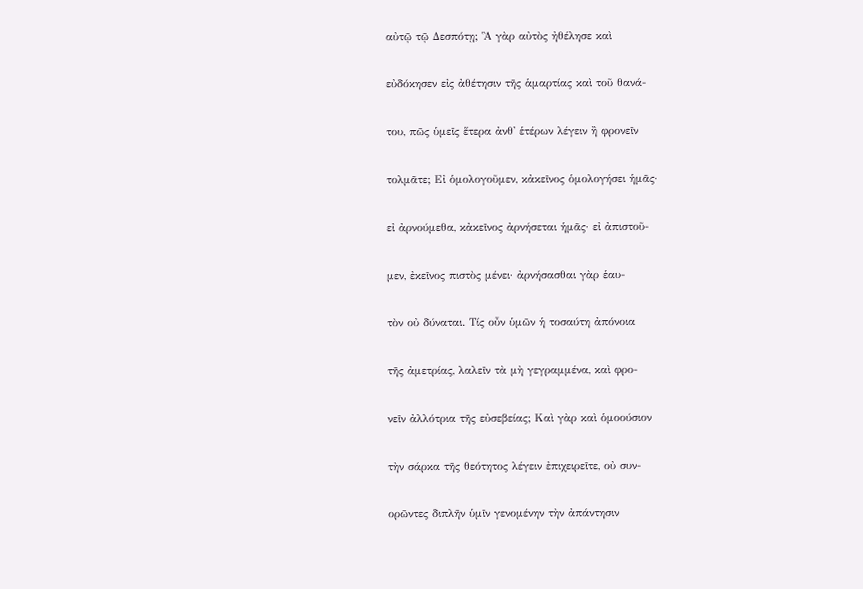αὐτῷ τῷ Δεσπότῃ; Ἃ γὰρ αὐτὸς ἠθέλησε καὶ

εὐδόκησεν εἰς ἀθέτησιν τῆς ἁμαρτίας καὶ τοῦ θανά-

του, πῶς ὑμεῖς ἕτερα ἀνθ' ἑτέρων λέγειν ἢ φρονεῖν

τολμᾶτε; Εἰ ὁμολογοῦμεν, κἀκεῖνος ὁμολογήσει ἡμᾶς·

εἰ ἀρνούμεθα, κἀκεῖνος ἀρνήσεται ἡμᾶς· εἰ ἀπιστοῦ-

μεν, ἐκεῖνος πιστὸς μένει· ἀρνήσασθαι γὰρ ἑαυ-

τὸν οὐ δύναται. Τίς οὖν ὑμῶν ἡ τοσαύτη ἀπόνοια

τῆς ἀμετρίας, λαλεῖν τὰ μὴ γεγραμμένα, καὶ φρο-

νεῖν ἀλλότρια τῆς εὐσεβείας; Καὶ γὰρ καὶ ὁμοούσιον

τὴν σάρκα τῆς θεότητος λέγειν ἐπιχειρεῖτε, οὐ συν-

ορῶντες διπλῆν ὑμῖν γενομένην τὴν ἀπάντησιν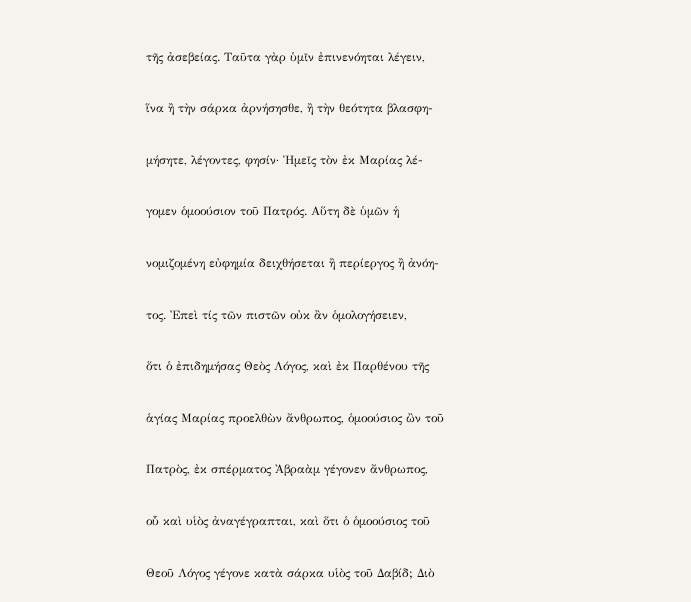τῆς ἀσεβείας. Ταῦτα γὰρ ὑμῖν ἐπινενόηται λέγειν,

ἵνα ἢ τὴν σάρκα ἀρνήσησθε, ἢ τὴν θεότητα βλασφη-

μήσητε, λέγοντες, φησίν· Ἡμεῖς τὸν ἐκ Μαρίας λέ-

γομεν ὁμοούσιον τοῦ Πατρός. Αὕτη δὲ ὑμῶν ἡ

νομιζομένη εὐφημία δειχθήσεται ἢ περίεργος ἢ ἀνόη-

τος. Ἐπεὶ τίς τῶν πιστῶν οὐκ ἂν ὁμολογήσειεν,

ὅτι ὁ ἐπιδημήσας Θεὸς Λόγος, καὶ ἐκ Παρθένου τῆς

ἁγίας Μαρίας προελθὼν ἄνθρωπος, ὁμοούσιος ὢν τοῦ

Πατρὸς, ἐκ σπέρματος Ἀβραὰμ γέγονεν ἄνθρωπος,

οὗ καὶ υἱὸς ἀναγέγραπται, καὶ ὅτι ὁ ὁμοούσιος τοῦ

Θεοῦ Λόγος γέγονε κατὰ σάρκα υἱὸς τοῦ Δαβίδ; Διὸ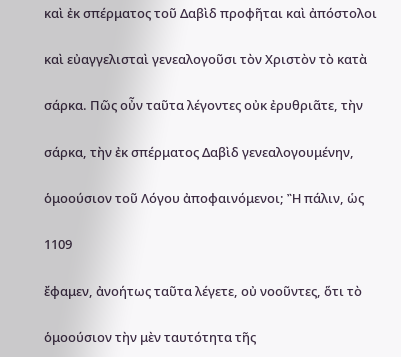καὶ ἐκ σπέρματος τοῦ Δαβὶδ προφῆται καὶ ἀπόστολοι

καὶ εὐαγγελισταὶ γενεαλογοῦσι τὸν Χριστὸν τὸ κατὰ

σάρκα. Πῶς οὖν ταῦτα λέγοντες οὐκ ἐρυθριᾶτε, τὴν

σάρκα, τὴν ἐκ σπέρματος Δαβὶδ γενεαλογουμένην,

ὁμοούσιον τοῦ Λόγου ἀποφαινόμενοι; Ἢ πάλιν, ὡς

1109

ἔφαμεν, ἀνοήτως ταῦτα λέγετε, οὐ νοοῦντες, ὅτι τὸ

ὁμοούσιον τὴν μὲν ταυτότητα τῆς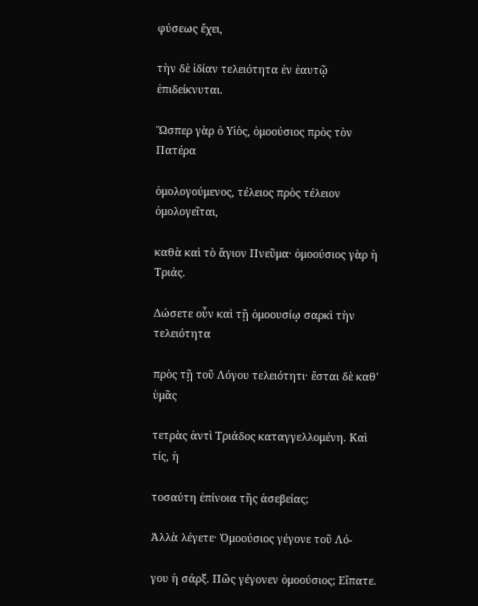φύσεως ἔχει,

τὴν δὲ ἰδίαν τελειότητα ἐν ἑαυτῷ ἐπιδείκνυται.

Ὥσπερ γὰρ ὁ Υἱὸς, ὁμοούσιος πρὸς τὸν Πατέρα

ὁμολογούμενος, τέλειος πρὸς τέλειον ὁμολογεῖται,

καθὰ καὶ τὸ ἅγιον Πνεῦμα· ὁμοούσιος γὰρ ἡ Τριάς.

Δώσετε οὖν καὶ τῇ ὁμοουσίῳ σαρκὶ τὴν τελειότητα

πρὸς τῇ τοῦ Λόγου τελειότητι· ἔσται δὲ καθ' ὑμᾶς

τετρὰς ἀντὶ Τριάδος καταγγελλομένη. Καὶ τίς, ἡ

τοσαύτη ἐπίνοια τῆς ἀσεβείας;

Ἀλλὰ λέγετε· Ὁμοούσιος γέγονε τοῦ Λό-

γου ἡ σάρξ. Πῶς γέγονεν ὁμοούσιος; Εἴπατε.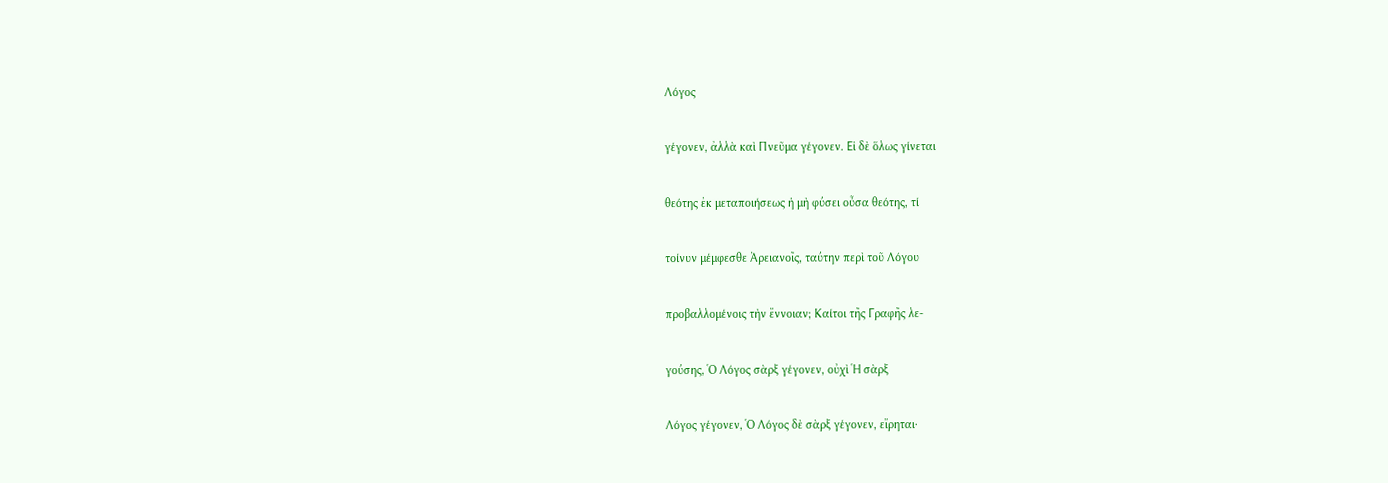Λόγος

γέγονεν, ἀλλὰ καὶ Πνεῦμα γέγονεν. Εἰ δὲ ὅλως γίνεται

θεότης ἐκ μεταποιήσεως ἡ μὴ φύσει οὖσα θεότης, τί

τοίνυν μέμφεσθε Ἀρειανοῖς, ταύτην περὶ τοῦ Λόγου

προβαλλομένοις τὴν ἔννοιαν; Καίτοι τῆς Γραφῆς λε-

γούσης, Ὁ Λόγος σὰρξ γέγονεν, οὐχὶ Ἡ σὰρξ

Λόγος γέγονεν, Ὁ Λόγος δὲ σὰρξ γέγονεν, εἴρηται·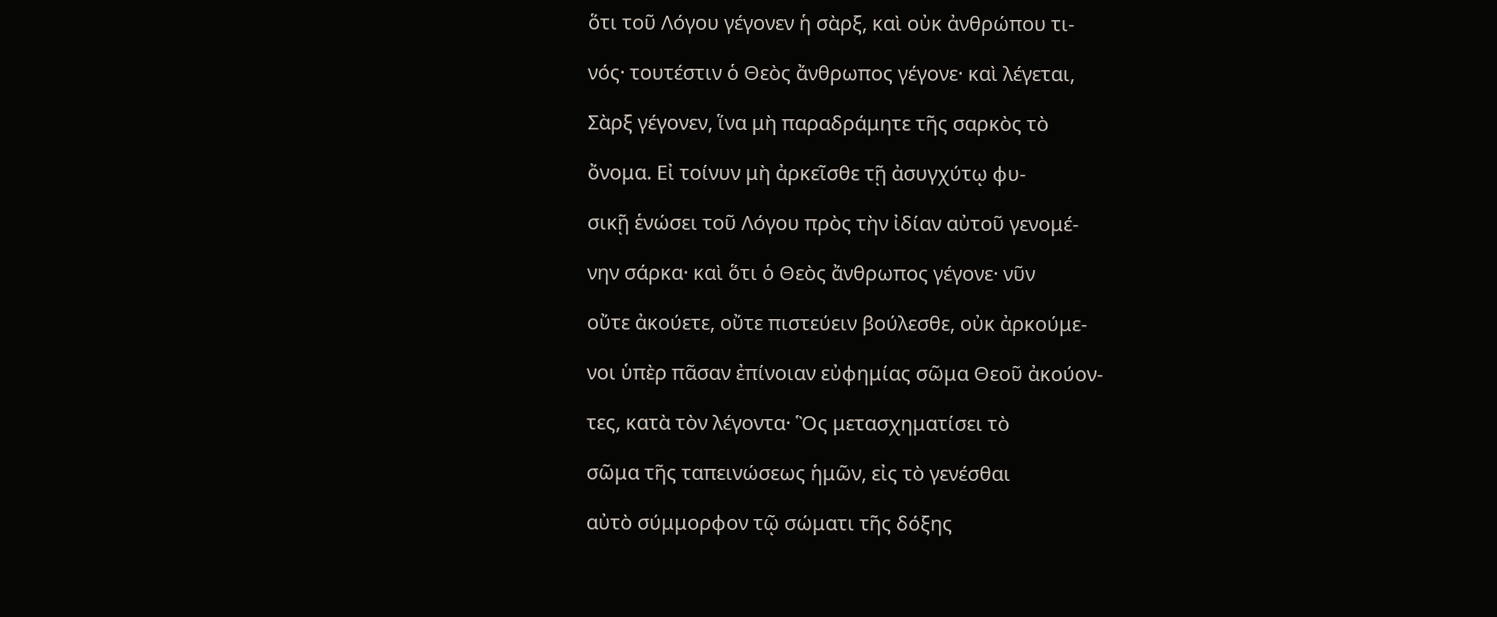ὅτι τοῦ Λόγου γέγονεν ἡ σὰρξ, καὶ οὐκ ἀνθρώπου τι-

νός· τουτέστιν ὁ Θεὸς ἄνθρωπος γέγονε· καὶ λέγεται,

Σὰρξ γέγονεν, ἵνα μὴ παραδράμητε τῆς σαρκὸς τὸ

ὄνομα. Εἰ τοίνυν μὴ ἀρκεῖσθε τῇ ἀσυγχύτῳ φυ-

σικῇ ἑνώσει τοῦ Λόγου πρὸς τὴν ἰδίαν αὐτοῦ γενομέ-

νην σάρκα· καὶ ὅτι ὁ Θεὸς ἄνθρωπος γέγονε· νῦν

οὔτε ἀκούετε, οὔτε πιστεύειν βούλεσθε, οὐκ ἀρκούμε-

νοι ὑπὲρ πᾶσαν ἐπίνοιαν εὐφημίας σῶμα Θεοῦ ἀκούον-

τες, κατὰ τὸν λέγοντα· Ὃς μετασχηματίσει τὸ

σῶμα τῆς ταπεινώσεως ἡμῶν, εἰς τὸ γενέσθαι

αὐτὸ σύμμορφον τῷ σώματι τῆς δόξης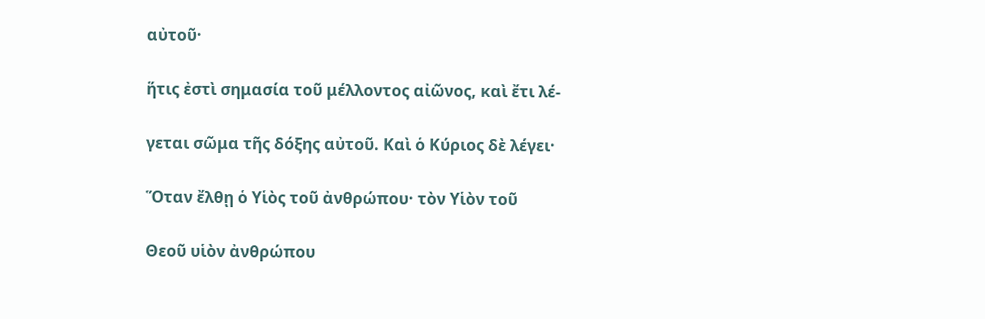αὐτοῦ·

ἥτις ἐστὶ σημασία τοῦ μέλλοντος αἰῶνος, καὶ ἔτι λέ-

γεται σῶμα τῆς δόξης αὐτοῦ. Καὶ ὁ Κύριος δὲ λέγει·

Ὅταν ἔλθῃ ὁ Υἱὸς τοῦ ἀνθρώπου· τὸν Υἱὸν τοῦ

Θεοῦ υἱὸν ἀνθρώπου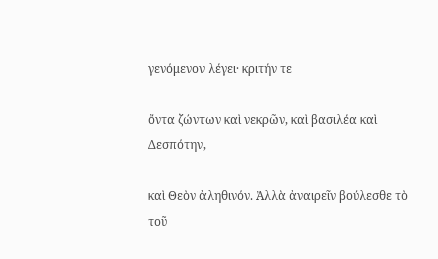γενόμενον λέγει· κριτήν τε

ὄντα ζώντων καὶ νεκρῶν, καὶ βασιλέα καὶ Δεσπότην,

καὶ Θεὸν ἀληθινόν. Ἀλλὰ ἀναιρεῖν βούλεσθε τὸ τοῦ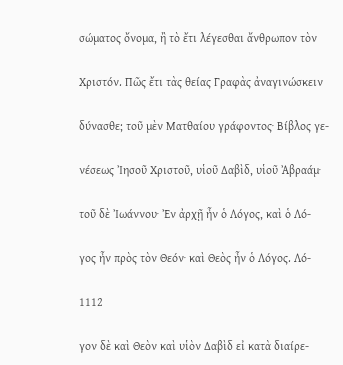σώματος ὄνομα, ἢ τὸ ἔτι λέγεσθαι ἄνθρωπον τὸν

Χριστόν. Πῶς ἔτι τὰς θείας Γραφὰς ἀναγινώσκειν

δύνασθε; τοῦ μὲν Ματθαίου γράφοντος· Βίβλος γε-

νέσεως Ἰησοῦ Χριστοῦ, υἱοῦ Δαβὶδ, υἱοῦ Ἀβραάμ·

τοῦ δὲ Ἰωάννου· Ἐν ἀρχῇ ἦν ὁ Λόγος, καὶ ὁ Λό-

γος ἦν πρὸς τὸν Θεόν· καὶ Θεὸς ἦν ὁ Λόγος. Λό-

1112

γον δὲ καὶ Θεὸν καὶ υἱὸν Δαβὶδ εἰ κατὰ διαίρε-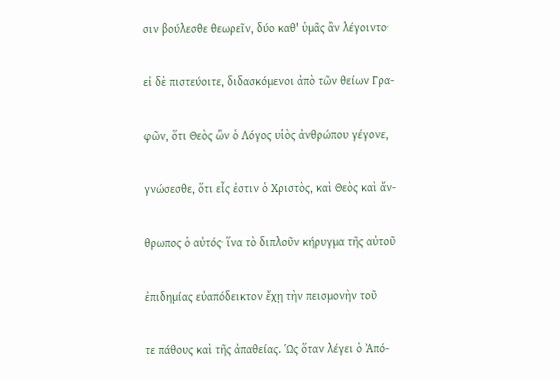σιν βούλεσθε θεωρεῖν, δύο καθ' ὑμᾶς ἂν λέγοιντο·

εἰ δὲ πιστεύοιτε, διδασκόμενοι ἀπὸ τῶν θείων Γρα-

φῶν, ὅτι Θεὸς ὢν ὁ Λόγος υἱὸς ἀνθρώπου γέγονε,

γνώσεσθε, ὅτι εἷς ἐστιν ὁ Χριστὸς, καὶ Θεὸς καὶ ἄν-

θρωπος ὁ αὐτός· ἵνα τὸ διπλοῦν κήρυγμα τῆς αὐτοῦ

ἐπιδημίας εὐαπόδεικτον ἔχῃ τὴν πεισμονὴν τοῦ

τε πάθους καὶ τῆς ἀπαθείας. Ὡς ὅταν λέγει ὁ Ἀπό-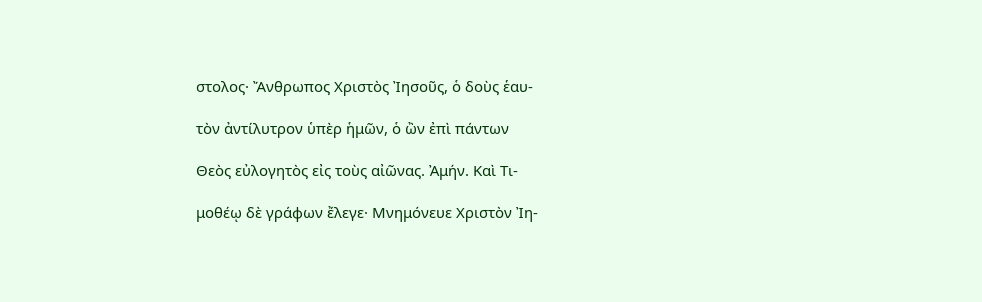στολος· Ἄνθρωπος Χριστὸς Ἰησοῦς, ὁ δοὺς ἑαυ-

τὸν ἀντίλυτρον ὑπὲρ ἡμῶν, ὁ ὢν ἐπὶ πάντων

Θεὸς εὐλογητὸς εἰς τοὺς αἰῶνας. Ἀμήν. Καὶ Τι-

μοθέῳ δὲ γράφων ἔλεγε· Μνημόνευε Χριστὸν Ἰη-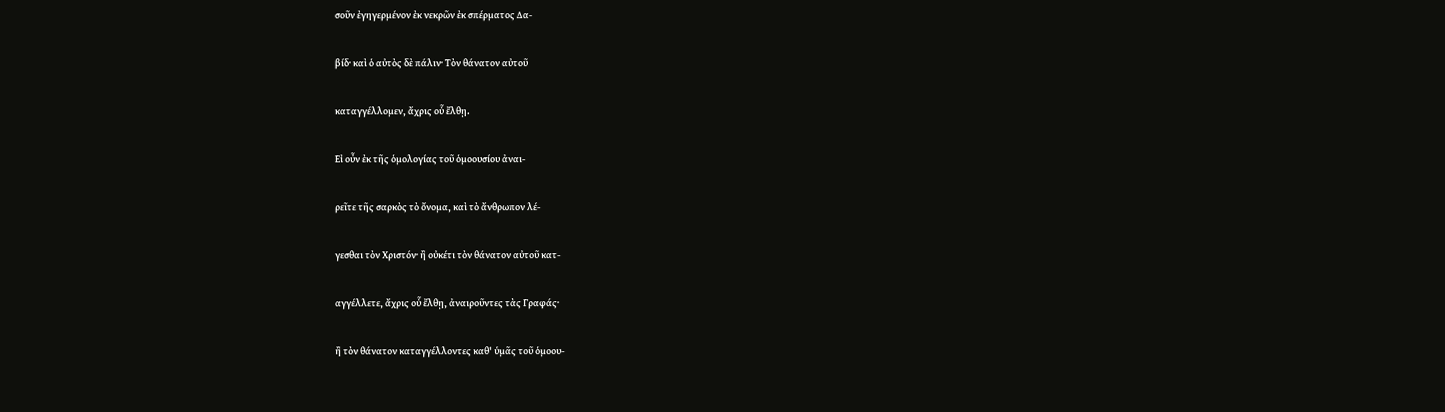σοῦν ἐγηγερμένον ἐκ νεκρῶν ἐκ σπέρματος Δα-

βίδ· καὶ ὁ αὐτὸς δὲ πάλιν· Τὸν θάνατον αὐτοῦ

καταγγέλλομεν, ἄχρις οὗ ἔλθῃ.

Εἰ οὖν ἐκ τῆς ὁμολογίας τοῦ ὁμοουσίου ἀναι-

ρεῖτε τῆς σαρκὸς τὸ ὄνομα, καὶ τὸ ἄνθρωπον λέ-

γεσθαι τὸν Χριστόν· ἢ οὐκέτι τὸν θάνατον αὐτοῦ κατ-

αγγέλλετε, ἄχρις οὗ ἔλθῃ, ἀναιροῦντες τὰς Γραφάς·

ἢ τὸν θάνατον καταγγέλλοντες καθ' ὑμᾶς τοῦ ὁμοου-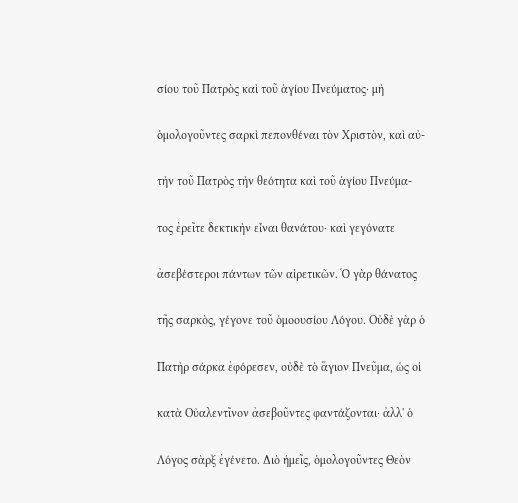σίου τοῦ Πατρὸς καὶ τοῦ ἁγίου Πνεύματος· μὴ

ὁμολογοῦντες σαρκὶ πεπονθέναι τὸν Χριστὸν, καὶ αὐ-

τὴν τοῦ Πατρὸς τὴν θεότητα καὶ τοῦ ἁγίου Πνεύμα-

τος ἐρεῖτε δεκτικὴν εἶναι θανάτου· καὶ γεγόνατε

ἀσεβέστεροι πάντων τῶν αἱρετικῶν. Ὁ γὰρ θάνατος

τῆς σαρκὸς, γέγονε τοῦ ὁμοουσίου Λόγου. Οὐδὲ γὰρ ὁ

Πατὴρ σάρκα ἐφόρεσεν, οὐδὲ τὸ ἅγιον Πνεῦμα, ὡς οἱ

κατὰ Οὐαλεντῖνον ἀσεβοῦντες φαντάζονται· ἀλλ' ὁ

Λόγος σὰρξ ἐγένετο. Διὸ ἡμεῖς, ὁμολογοῦντες Θεὸν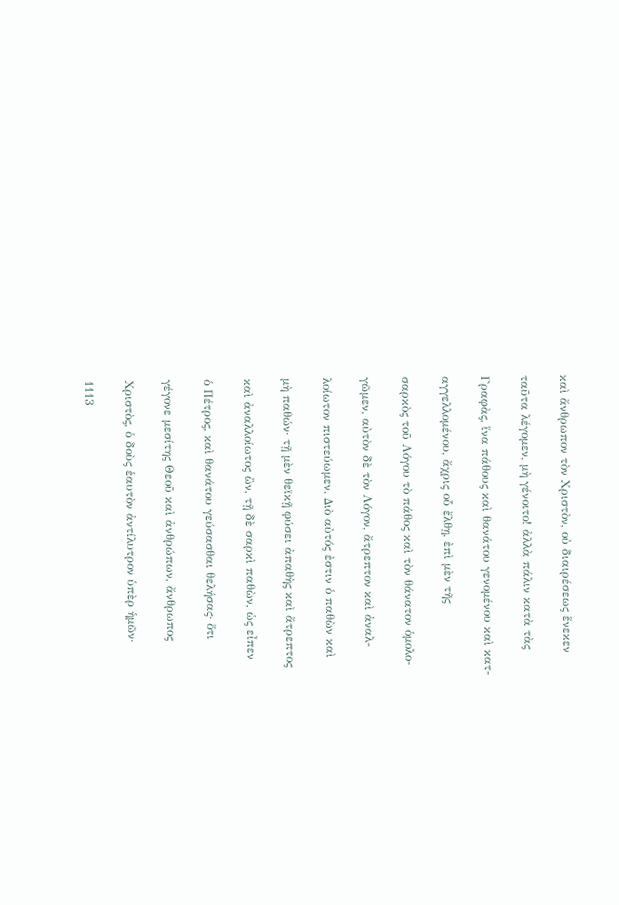καὶ ἄνθρωπον τὸν Χριστὸν, οὐ διαιρέσεως ἕνεκεν

ταῦτα λέγομεν, μὴ γένοιτο! ἀλλὰ πάλιν κατὰ τὰς

Γραφὰς, ἵνα πάθους καὶ θανάτου γενομένου καὶ κατ-

αγγελλομένου, ἄχρις οὗ ἔλθῃ, ἐπὶ μὲν τῆς

σαρκὸς τοῦ Λόγου τὸ πάθος καὶ τὸν θάνατον ὁμολο-

γῶμεν, αὐτὸν δὲ τὸν Λόγον, ἄτρεπτον καὶ ἀναλ-

λοίωτον πιστεύωμεν. Διὸ αὐτός ἐστιν ὁ παθὼν καὶ

μὴ παθών· τῇ μὲν θεϊκῇ φύσει ἀπαθὴς καὶ ἄτρεπτος

καὶ ἀναλλοίωτος ὢν, τῇ δὲ σαρκὶ παθὼν, ὡς εἶπεν

ὁ Πέτρος, καὶ θανάτου γεύσασθαι θελήσας· ὅτι

γέγονε μεσίτης Θεοῦ καὶ ἀνθρώπων, ἄνθρωπος

Χριστὸς, ὁ δοὺς ἑαυτὸν ἀντίλυτρον ὑπὲρ ἡμῶν·

1113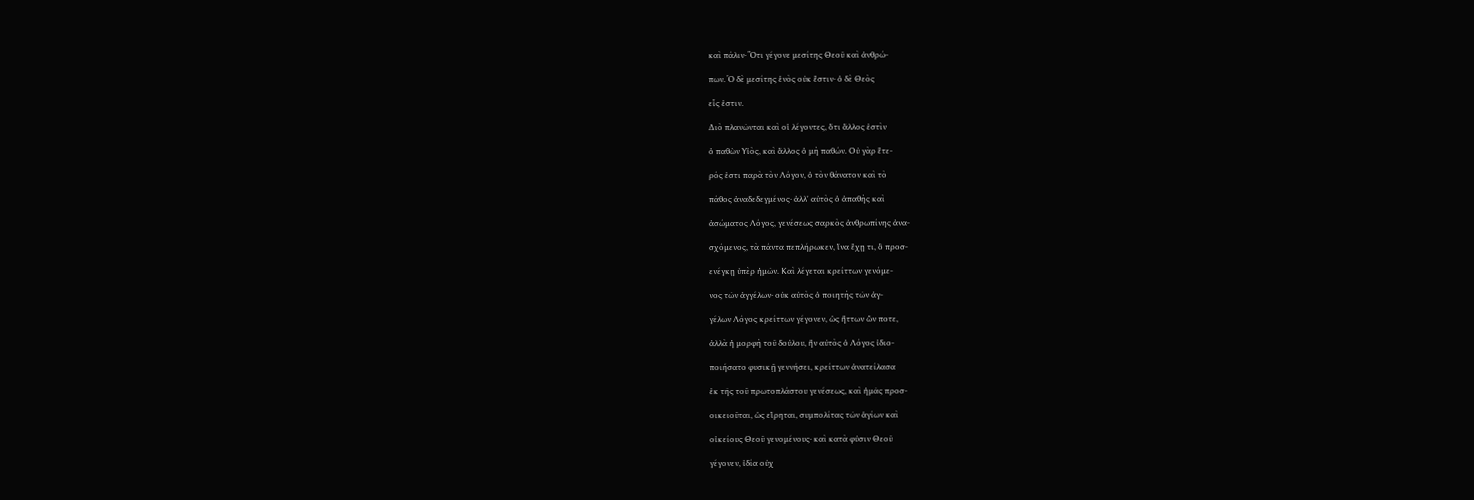καὶ πάλιν· Ὅτι γέγονε μεσίτης Θεοῦ καὶ ἀνθρώ-

πων. Ὁ δὲ μεσίτης ἑνὸς οὐκ ἔστιν· ὁ δὲ Θεὸς

εἷς ἐστιν.

Διὸ πλανῶνται καὶ οἱ λέγοντες, ὅτι ἄλλος ἐστὶν

ὁ παθὼν Υἱὸς, καὶ ἄλλος ὁ μὴ παθών. Οὐ γὰρ ἕτε-

ρός ἐστι παρὰ τὸν Λόγον, ὁ τὸν θάνατον καὶ τὸ

πάθος ἀναδεδεγμένος· ἀλλ' αὐτὸς ὁ ἀπαθὴς καὶ

ἀσώματος Λόγος, γενέσεως σαρκὸς ἀνθρωπίνης ἀνα-

σχόμενος, τὰ πάντα πεπλήρωκεν, ἵνα ἔχῃ τι, ὃ προσ-

ενέγκῃ ὑπὲρ ἡμῶν. Καὶ λέγεται κρείττων γενόμε-

νος τῶν ἀγγέλων· οὐκ αὐτὸς ὁ ποιητὴς τῶν ἀγ-

γέλων Λόγος κρείττων γέγονεν, ὡς ἥττων ὤν ποτε,

ἀλλὰ ἡ μορφὴ τοῦ δούλου, ἣν αὐτὸς ὁ Λόγος ἰδιο-

ποιήσατο φυσικῇ γεννήσει, κρείττων ἀνατείλασα

ἐκ τῆς τοῦ πρωτοπλάστου γενέσεως, καὶ ἡμᾶς προσ-

οικειοῦται, ὡς εἴρηται, συμπολίτας τῶν ἁγίων καὶ

οἰκείους Θεοῦ γενομένους· καὶ κατὰ φύσιν Θεοῦ

γέγονεν, ἰδία οὐχ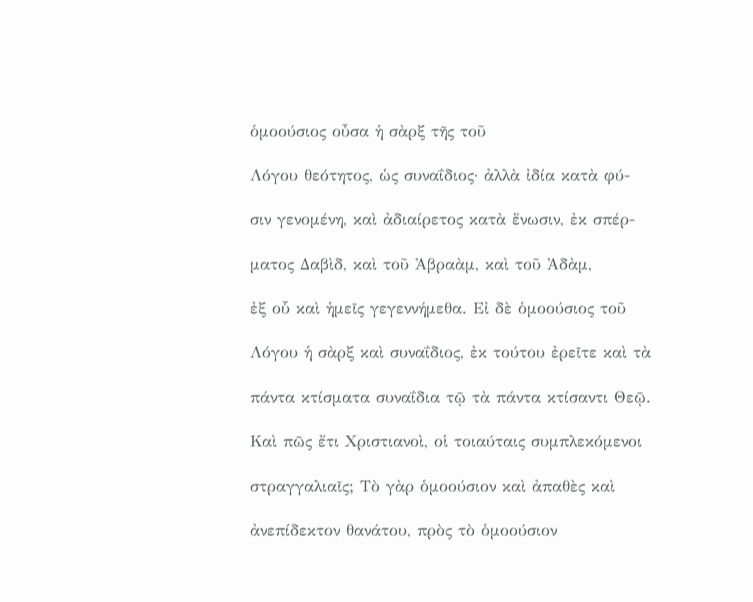ὁμοούσιος οὖσα ἡ σὰρξ τῆς τοῦ

Λόγου θεότητος, ὡς συναΐδιος· ἀλλὰ ἰδία κατὰ φύ-

σιν γενομένη, καὶ ἀδιαίρετος κατὰ ἕνωσιν, ἐκ σπέρ-

ματος Δαβὶδ, καὶ τοῦ Ἀβραὰμ, καὶ τοῦ Ἀδὰμ,

ἐξ οὗ καὶ ἡμεῖς γεγεννήμεθα. Εἰ δὲ ὁμοούσιος τοῦ

Λόγου ἡ σὰρξ καὶ συναΐδιος, ἐκ τούτου ἐρεῖτε καὶ τὰ

πάντα κτίσματα συναΐδια τῷ τὰ πάντα κτίσαντι Θεῷ.

Καὶ πῶς ἔτι Χριστιανοὶ, οἱ τοιαύταις συμπλεκόμενοι

στραγγαλιαῖς; Τὸ γὰρ ὁμοούσιον καὶ ἀπαθὲς καὶ

ἀνεπίδεκτον θανάτου, πρὸς τὸ ὁμοούσιον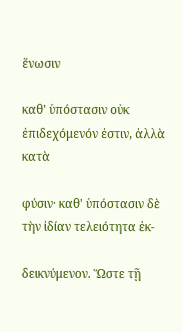ἕνωσιν

καθ' ὑπόστασιν οὐκ ἐπιδεχόμενόν ἐστιν, ἀλλὰ κατὰ

φύσιν· καθ' ὑπόστασιν δὲ τὴν ἰδίαν τελειότητα ἐκ-

δεικνύμενον. Ὥστε τῇ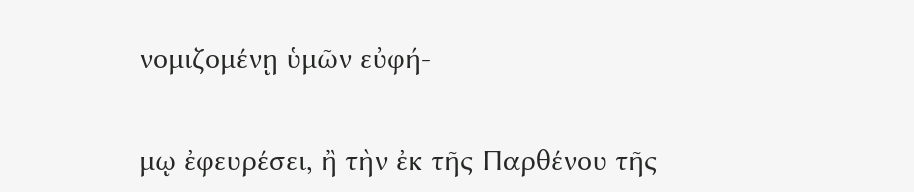νομιζομένῃ ὑμῶν εὐφή-

μῳ ἐφευρέσει, ἢ τὴν ἐκ τῆς Παρθένου τῆς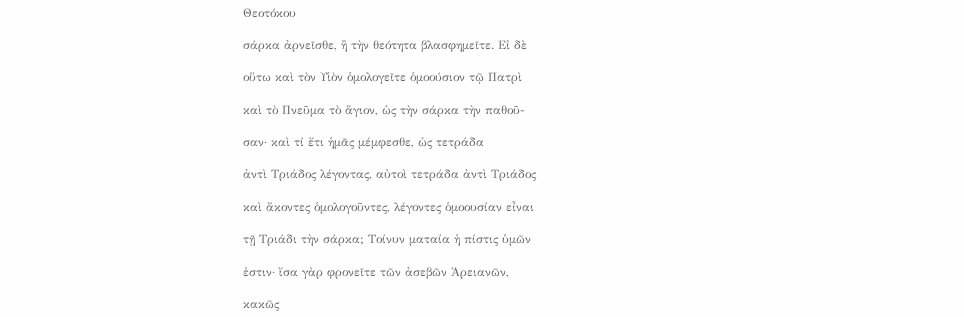Θεοτόκου

σάρκα ἀρνεῖσθε, ἢ τὴν θεότητα βλασφημεῖτε. Εἰ δὲ

οὕτω καὶ τὸν Υἱὸν ὁμολογεῖτε ὁμοούσιον τῷ Πατρὶ

καὶ τὸ Πνεῦμα τὸ ἅγιον, ὡς τὴν σάρκα τὴν παθοῦ-

σαν· καὶ τί ἔτι ἡμᾶς μέμφεσθε, ὡς τετράδα

ἀντὶ Τριάδος λέγοντας, αὐτοὶ τετράδα ἀντὶ Τριάδος

καὶ ἄκοντες ὁμολογοῦντες, λέγοντες ὁμοουσίαν εἶναι

τῇ Τριάδι τὴν σάρκα; Τοίνυν ματαία ἡ πίστις ὑμῶν

ἐστιν· ἴσα γὰρ φρονεῖτε τῶν ἀσεβῶν Ἀρειανῶν,

κακῶς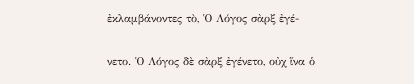ἐκλαμβάνοντες τὸ, Ὁ Λόγος σὰρξ ἐγέ-

νετο. Ὁ Λόγος δὲ σὰρξ ἐγένετο, οὐχ ἵνα ὁ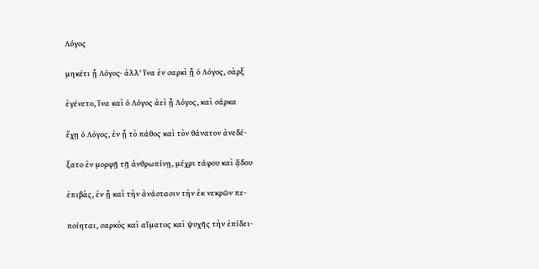Λόγος

μηκέτι ᾖ Λόγος· ἀλλ' ἵνα ἐν σαρκὶ ᾖ ὁ Λόγος, σὰρξ

ἐγένετο, ἵνα καὶ ὁ Λόγος ἀεὶ ᾖ Λόγος, καὶ σάρκα

ἔχῃ ὁ Λόγος, ἐν ᾗ τὸ πάθος καὶ τὸν θάνατον ἀνεδέ-

ξατο ἐν μορφῇ τῇ ἀνθρωπίνῃ, μέχρι τάφου καὶ ᾅδου

ἐπιβὰς, ἐν ᾗ καὶ τὴν ἀνάστασιν τὴν ἐκ νεκρῶν πε-

ποίηται, σαρκὸς καὶ αἵματος καὶ ψυχῆς τὴν ἐπίδει-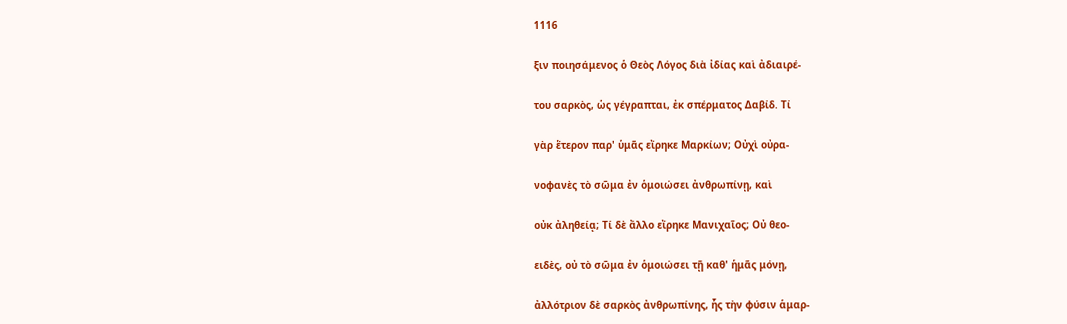1116

ξιν ποιησάμενος ὁ Θεὸς Λόγος διὰ ἰδίας καὶ ἀδιαιρέ-

του σαρκὸς, ὡς γέγραπται, ἐκ σπέρματος Δαβίδ. Τί

γὰρ ἕτερον παρ' ὑμᾶς εἴρηκε Μαρκίων; Οὐχὶ οὐρα-

νοφανὲς τὸ σῶμα ἐν ὁμοιώσει ἀνθρωπίνῃ, καὶ

οὐκ ἀληθείᾳ; Τί δὲ ἄλλο εἴρηκε Μανιχαῖος; Οὐ θεο-

ειδὲς, οὐ τὸ σῶμα ἐν ὁμοιώσει τῇ καθ' ἡμᾶς μόνῃ,

ἀλλότριον δὲ σαρκὸς ἀνθρωπίνης, ἧς τὴν φύσιν ἁμαρ-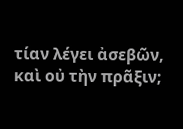τίαν λέγει ἀσεβῶν, καὶ οὐ τὴν πρᾶξιν;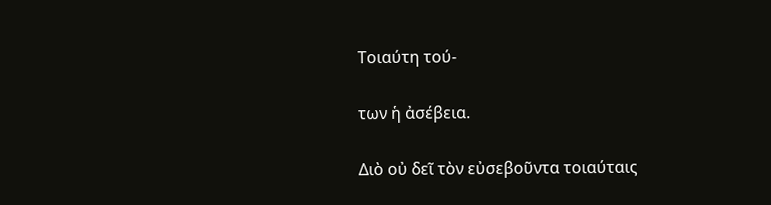Τοιαύτη τού-

των ἡ ἀσέβεια.

Διὸ οὐ δεῖ τὸν εὐσεβοῦντα τοιαύταις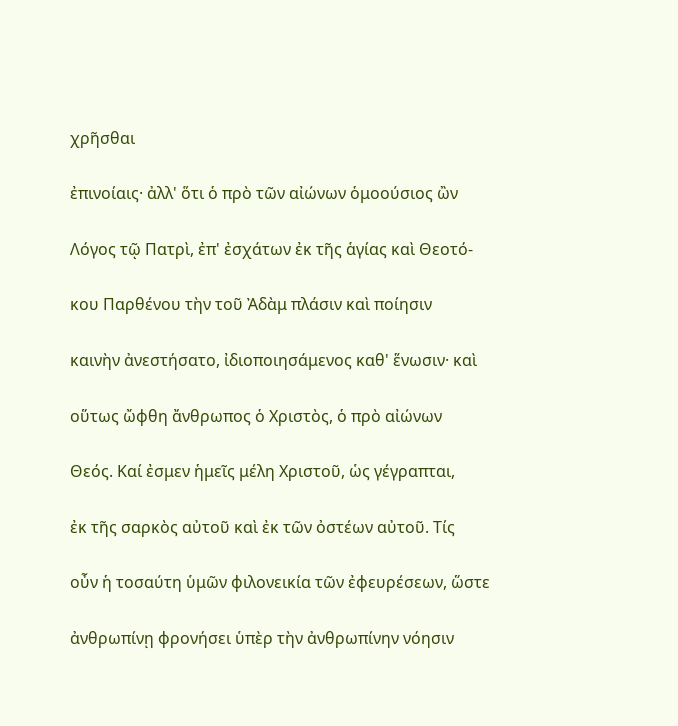χρῆσθαι

ἐπινοίαις· ἀλλ' ὅτι ὁ πρὸ τῶν αἰώνων ὁμοούσιος ὢν

Λόγος τῷ Πατρὶ, ἐπ' ἐσχάτων ἐκ τῆς ἁγίας καὶ Θεοτό-

κου Παρθένου τὴν τοῦ Ἀδὰμ πλάσιν καὶ ποίησιν

καινὴν ἀνεστήσατο, ἰδιοποιησάμενος καθ' ἕνωσιν· καὶ

οὕτως ὤφθη ἄνθρωπος ὁ Χριστὸς, ὁ πρὸ αἰώνων

Θεός. Καί ἐσμεν ἡμεῖς μέλη Χριστοῦ, ὡς γέγραπται,

ἐκ τῆς σαρκὸς αὐτοῦ καὶ ἐκ τῶν ὀστέων αὐτοῦ. Τίς

οὖν ἡ τοσαύτη ὑμῶν φιλονεικία τῶν ἐφευρέσεων, ὥστε

ἀνθρωπίνῃ φρονήσει ὑπὲρ τὴν ἀνθρωπίνην νόησιν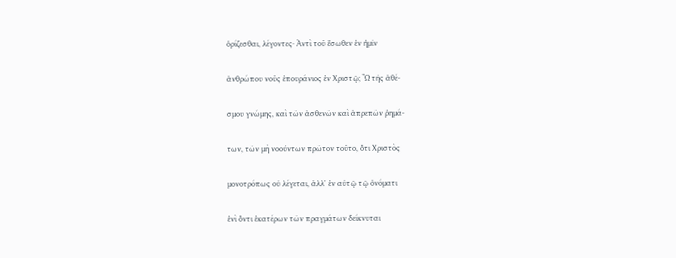ὁρίζεσθαι, λέγοντες· Ἀντὶ τοῦ ἔσωθεν ἐν ἡμῖν

ἀνθρώπου νοῦς ἐπουράνιος ἐν Χριστῷ; Ὢ τῆς ἀθέ-

σμου γνώμης, καὶ τῶν ἀσθενῶν καὶ ἀπρεπῶν ῥημά-

των, τῶν μὴ νοούντων πρῶτον τοῦτο, ὅτι Χριστὸς

μονοτρόπως οὐ λέγεται, ἀλλ' ἐν αὐτῷ τῷ ὀνόματι

ἑνὶ ὄντι ἑκατέρων τῶν πραγμάτων δείκνυται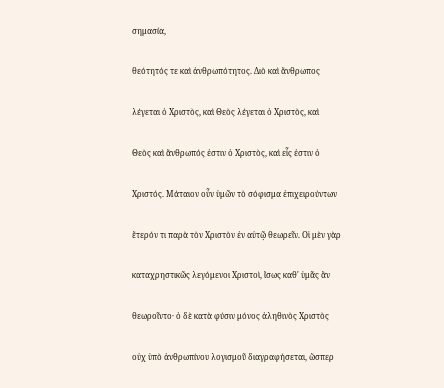σημασία,

θεότητός τε καὶ ἀνθρωπότητος. Διὸ καὶ ἄνθρωπος

λέγεται ὁ Χριστὸς, καὶ Θεὸς λέγεται ὁ Χριστὸς, καὶ

Θεὸς καὶ ἄνθρωπός ἐστιν ὁ Χριστὸς, καὶ εἷς ἐστιν ὁ

Χριστός. Μάταιον οὖν ὑμῶν τὸ σόφισμα ἐπιχειρούντων

ἕτερόν τι παρὰ τὸν Χριστὸν ἐν αὐτῷ θεωρεῖν. Οἱ μὲν γὰρ

καταχρηστικῶς λεγόμενοι Χριστοὶ, ἴσως καθ' ὑμᾶς ἂν

θεωροῖντο· ὁ δὲ κατὰ φύσιν μόνος ἀληθινὸς Χριστὸς

οὐχ ὑπὸ ἀνθρωπίνου λογισμοῦ διαγραφήσεται, ὥσπερ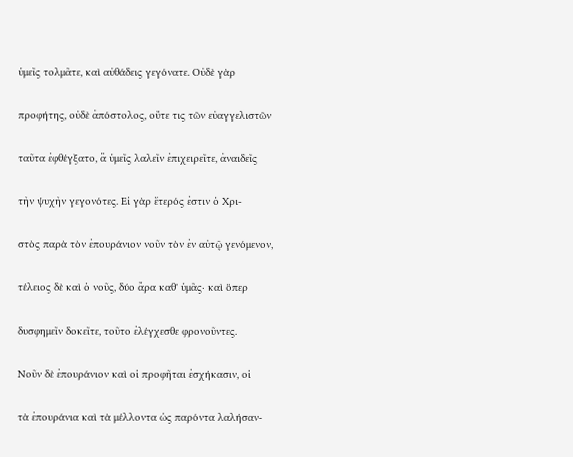ὑμεῖς τολμᾶτε, καὶ αὐθάδεις γεγόνατε. Οὐδὲ γὰρ

προφήτης, οὐδὲ ἀπόστολος, οὔτε τις τῶν εὐαγγελιστῶν

ταῦτα ἐφθέγξατο, ἃ ὑμεῖς λαλεῖν ἐπιχειρεῖτε, ἀναιδεῖς

τὴν ψυχὴν γεγονότες. Εἰ γὰρ ἕτερός ἐστιν ὁ Χρι-

στὸς παρὰ τὸν ἐπουράνιον νοῦν τὸν ἐν αὐτῷ γενόμενον,

τέλειος δὲ καὶ ὁ νοῦς, δύο ἄρα καθ' ὑμᾶς· καὶ ὅπερ

δυσφημεῖν δοκεῖτε, τοῦτο ἐλέγχεσθε φρονοῦντες.

Νοῦν δὲ ἐπουράνιον καὶ οἱ προφῆται ἐσχήκασιν, οἱ

τὰ ἐπουράνια καὶ τὰ μέλλοντα ὡς παρόντα λαλήσαν-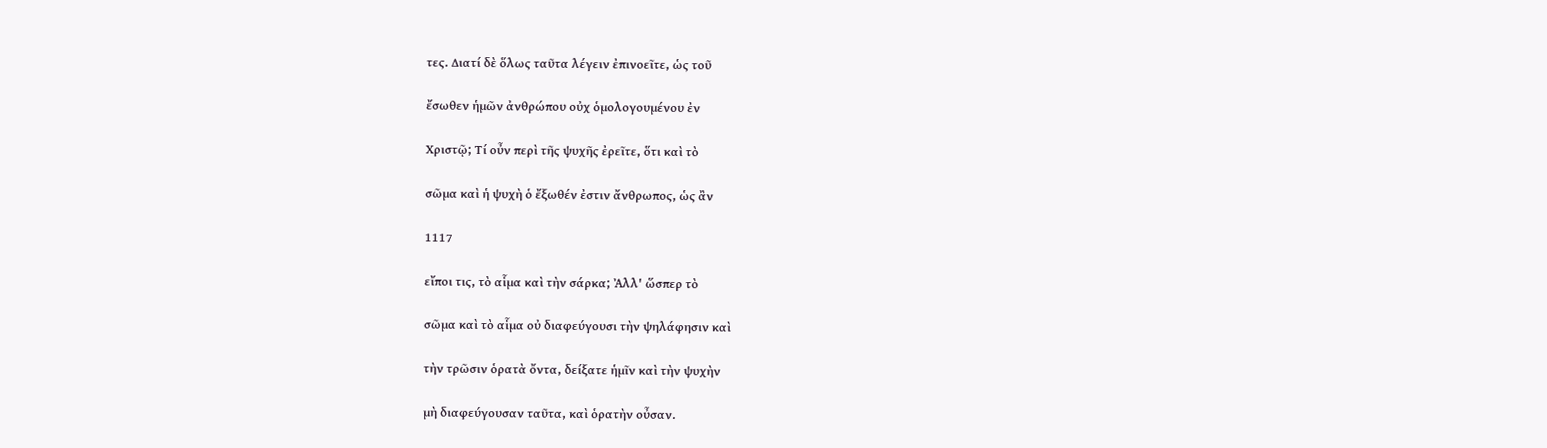τες. Διατί δὲ ὅλως ταῦτα λέγειν ἐπινοεῖτε, ὡς τοῦ

ἔσωθεν ἡμῶν ἀνθρώπου οὐχ ὁμολογουμένου ἐν

Χριστῷ; Τί οὖν περὶ τῆς ψυχῆς ἐρεῖτε, ὅτι καὶ τὸ

σῶμα καὶ ἡ ψυχὴ ὁ ἔξωθέν ἐστιν ἄνθρωπος, ὡς ἂν

1117

εἴποι τις, τὸ αἷμα καὶ τὴν σάρκα; Ἀλλ' ὥσπερ τὸ

σῶμα καὶ τὸ αἷμα οὐ διαφεύγουσι τὴν ψηλάφησιν καὶ

τὴν τρῶσιν ὁρατὰ ὄντα, δείξατε ἡμῖν καὶ τὴν ψυχὴν

μὴ διαφεύγουσαν ταῦτα, καὶ ὁρατὴν οὖσαν.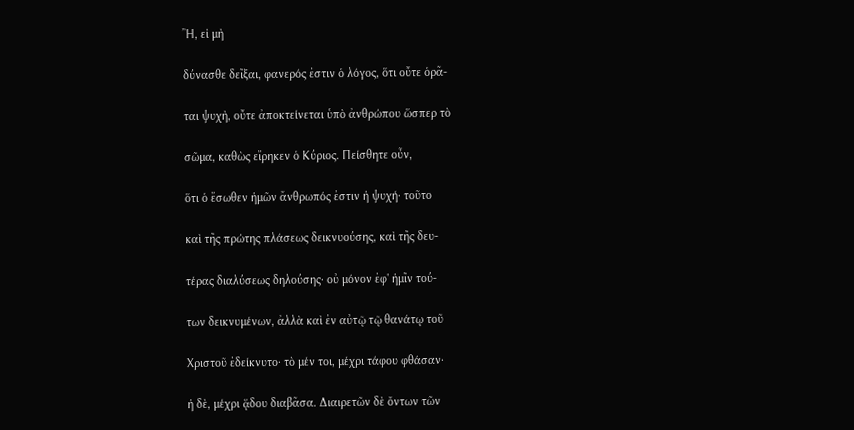Ἢ, εἰ μὴ

δύνασθε δεῖξαι, φανερός ἐστιν ὁ λόγος, ὅτι οὔτε ὁρᾶ-

ται ψυχὴ, οὔτε ἀποκτείνεται ὑπὸ ἀνθρώπου ὥσπερ τὸ

σῶμα, καθὼς εἴρηκεν ὁ Κύριος. Πείσθητε οὖν,

ὅτι ὁ ἔσωθεν ἡμῶν ἄνθρωπός ἐστιν ἡ ψυχή· τοῦτο

καὶ τῆς πρώτης πλάσεως δεικνυούσης, καὶ τῆς δευ-

τέρας διαλύσεως δηλούσης· οὐ μόνον ἐφ' ἡμῖν τού-

των δεικνυμένων, ἀλλὰ καὶ ἐν αὐτῷ τῷ θανάτῳ τοῦ

Χριστοῦ ἐδείκνυτο· τὸ μέν τοι, μέχρι τάφου φθάσαν·

ἡ δὲ, μέχρι ᾅδου διαβᾶσα. Διαιρετῶν δὲ ὄντων τῶν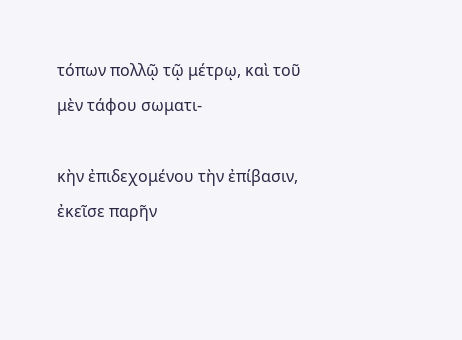τόπων πολλῷ τῷ μέτρῳ, καὶ τοῦ μὲν τάφου σωματι-

κὴν ἐπιδεχομένου τὴν ἐπίβασιν, ἐκεῖσε παρῆν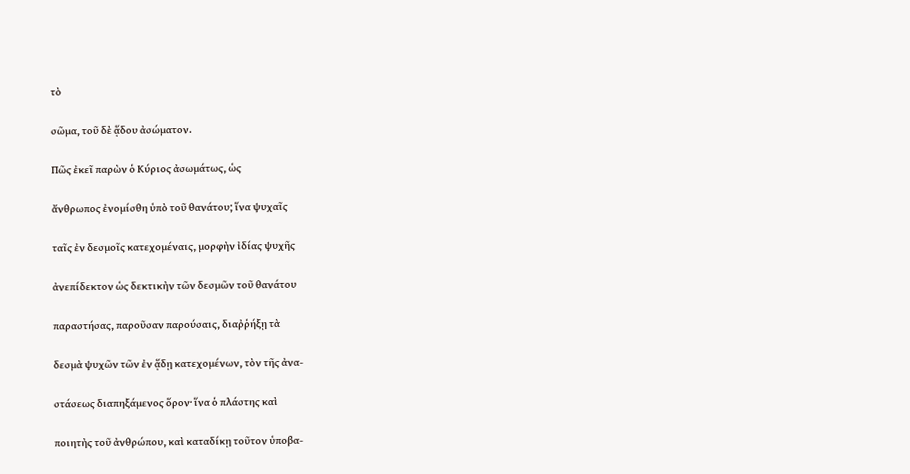τὸ

σῶμα, τοῦ δὲ ᾅδου ἀσώματον.

Πῶς ἐκεῖ παρὼν ὁ Κύριος ἀσωμάτως, ὡς

ἄνθρωπος ἐνομίσθη ὑπὸ τοῦ θανάτου; ἵνα ψυχαῖς

ταῖς ἐν δεσμοῖς κατεχομέναις, μορφὴν ἰδίας ψυχῆς

ἀνεπίδεκτον ὡς δεκτικὴν τῶν δεσμῶν τοῦ θανάτου

παραστήσας, παροῦσαν παρούσαις, διαῤῥήξῃ τὰ

δεσμὰ ψυχῶν τῶν ἐν ᾅδῃ κατεχομένων, τὸν τῆς ἀνα-

στάσεως διαπηξάμενος ὅρον· ἵνα ὁ πλάστης καὶ

ποιητὴς τοῦ ἀνθρώπου, καὶ καταδίκῃ τοῦτον ὑποβα-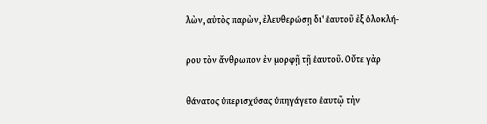λὼν, αὐτὸς παρὼν, ἐλευθερώσῃ δι' ἑαυτοῦ ἐξ ὁλοκλή-

ρου τὸν ἄνθρωπον ἐν μορφῇ τῇ ἑαυτοῦ. Οὔτε γὰρ

θάνατος ὑπερισχύσας ὑπηγάγετο ἑαυτῷ τὴν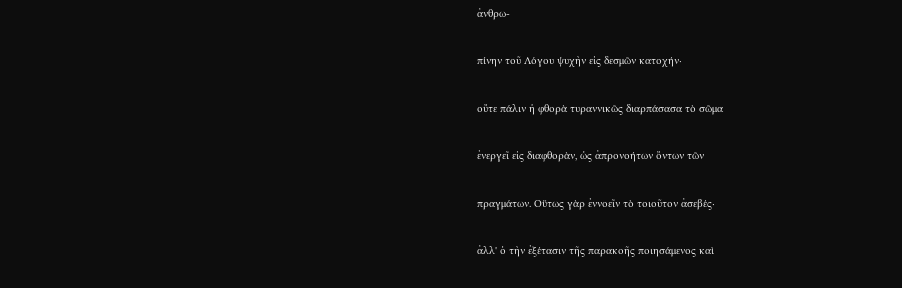ἀνθρω-

πίνην τοῦ Λόγου ψυχὴν εἰς δεσμῶν κατοχήν·

οὔτε πάλιν ἡ φθορὰ τυραννικῶς διαρπάσασα τὸ σῶμα

ἐνεργεῖ εἰς διαφθορὰν, ὡς ἀπρονοήτων ὄντων τῶν

πραγμάτων. Οὕτως γὰρ ἐννοεῖν τὸ τοιοῦτον ἀσεβές·

ἀλλ' ὁ τὴν ἐξέτασιν τῆς παρακοῆς ποιησάμενος καὶ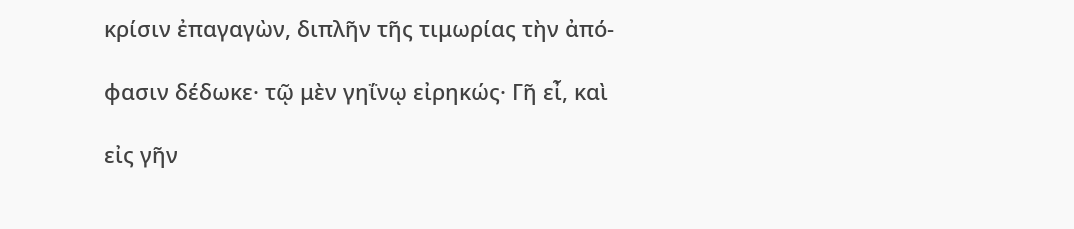κρίσιν ἐπαγαγὼν, διπλῆν τῆς τιμωρίας τὴν ἀπό-

φασιν δέδωκε· τῷ μὲν γηΐνῳ εἰρηκώς· Γῆ εἶ, καὶ

εἰς γῆν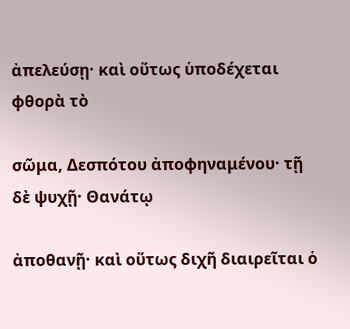ἀπελεύσῃ· καὶ οὕτως ὑποδέχεται φθορὰ τὸ

σῶμα, Δεσπότου ἀποφηναμένου· τῇ δὲ ψυχῇ· Θανάτῳ

ἀποθανῇ· καὶ οὕτως διχῆ διαιρεῖται ὁ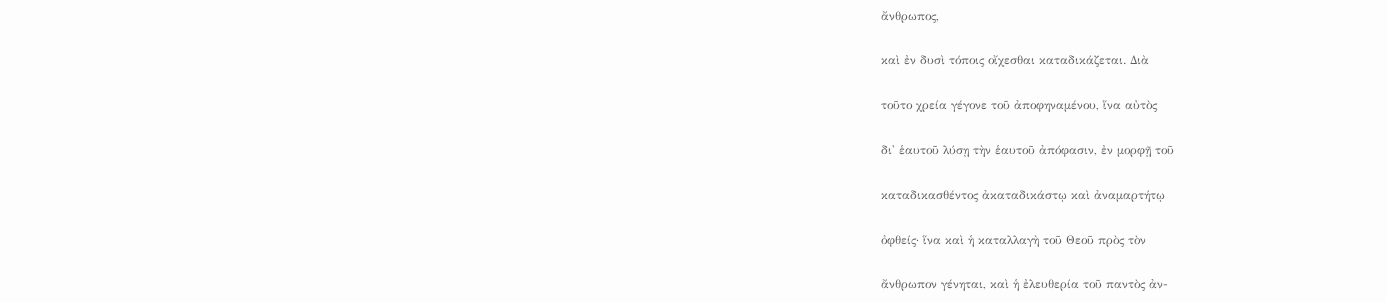ἄνθρωπος,

καὶ ἐν δυσὶ τόποις οἴχεσθαι καταδικάζεται. Διὰ

τοῦτο χρεία γέγονε τοῦ ἀποφηναμένου, ἵνα αὐτὸς

δι' ἑαυτοῦ λύσῃ τὴν ἑαυτοῦ ἀπόφασιν, ἐν μορφῇ τοῦ

καταδικασθέντος ἀκαταδικάστῳ καὶ ἀναμαρτήτῳ

ὀφθείς· ἵνα καὶ ἡ καταλλαγὴ τοῦ Θεοῦ πρὸς τὸν

ἄνθρωπον γένηται, καὶ ἡ ἐλευθερία τοῦ παντὸς ἀν-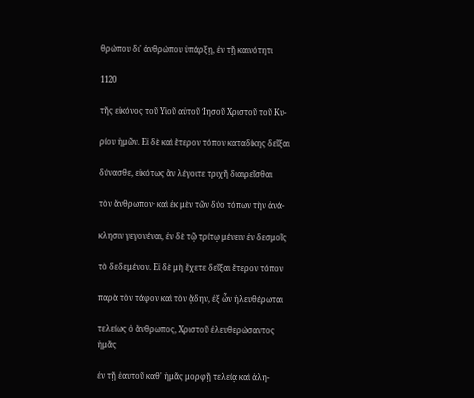θρώπου δι' ἀνθρώπου ὑπάρξῃ, ἐν τῇ καινότητι

1120

τῆς εἰκόνος τοῦ Υἱοῦ αὐτοῦ Ἰησοῦ Χριστοῦ τοῦ Κυ-

ρίου ἡμῶν. Εἰ δὲ καὶ ἕτερον τόπον καταδίκης δεῖξαι

δύνασθε, εἰκότως ἂν λέγοιτε τριχῆ διαιρεῖσθαι

τὸν ἄνθρωπον· καὶ ἐκ μὲν τῶν δύο τόπων τὴν ἀνά-

κλησιν γεγονέναι, ἐν δὲ τῷ τρίτῳ μένειν ἐν δεσμοῖς

τὸ δεδεμένον. Εἰ δὲ μὴ ἔχετε δεῖξαι ἕτερον τόπον

παρὰ τὸν τάφον καὶ τὸν ᾅδην, ἐξ ὧν ἠλευθέρωται

τελείως ὁ ἄνθρωπος, Χριστοῦ ἐλευθερώσαντος ἡμᾶς

ἐν τῇ ἑαυτοῦ καθ' ἡμᾶς μορφῇ τελείᾳ καὶ ἀλη-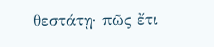θεστάτῃ· πῶς ἔτι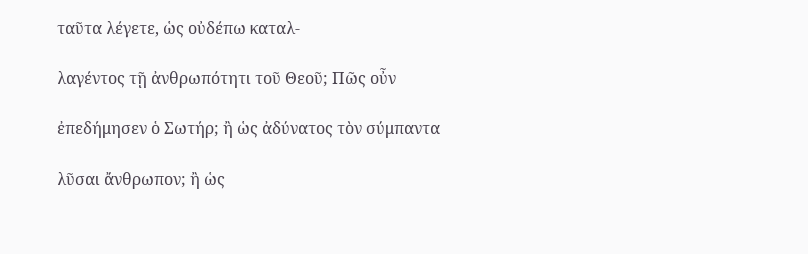ταῦτα λέγετε, ὡς οὐδέπω καταλ-

λαγέντος τῇ ἀνθρωπότητι τοῦ Θεοῦ; Πῶς οὖν

ἐπεδήμησεν ὁ Σωτήρ; ἢ ὡς ἀδύνατος τὸν σύμπαντα

λῦσαι ἄνθρωπον; ἢ ὡς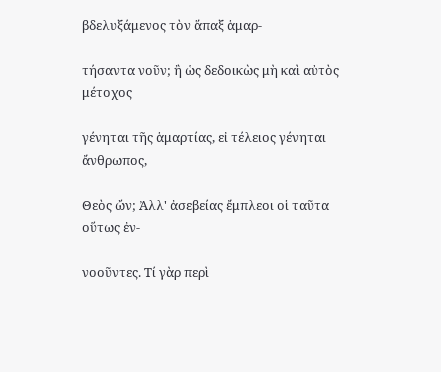βδελυξάμενος τὸν ἅπαξ ἁμαρ-

τήσαντα νοῦν; ἢ ὡς δεδοικὼς μὴ καὶ αὐτὸς μέτοχος

γένηται τῆς ἁμαρτίας, εἰ τέλειος γένηται ἄνθρωπος,

Θεὸς ὤν; Ἀλλ' ἀσεβείας ἔμπλεοι οἱ ταῦτα οὕτως ἐν-

νοοῦντες. Τί γὰρ περὶ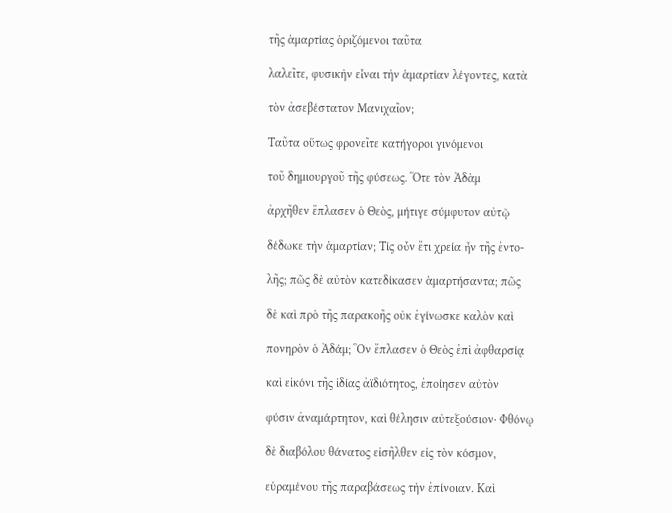τῆς ἁμαρτίας ὁριζόμενοι ταῦτα

λαλεῖτε, φυσικὴν εἶναι τὴν ἁμαρτίαν λέγοντες, κατὰ

τὸν ἀσεβέστατον Μανιχαῖον;

Ταῦτα οὕτως φρονεῖτε κατήγοροι γινόμενοι

τοῦ δημιουργοῦ τῆς φύσεως. Ὅτε τὸν Ἀδὰμ

ἀρχῆθεν ἔπλασεν ὁ Θεὸς, μήτιγε σύμφυτον αὐτῷ

δέδωκε τὴν ἁμαρτίαν; Τίς οὖν ἔτι χρεία ἦν τῆς ἐντο-

λῆς; πῶς δὲ αὐτὸν κατεδίκασεν ἁμαρτήσαντα; πῶς

δὲ καὶ πρὸ τῆς παρακοῆς οὐκ ἐγίνωσκε καλὸν καὶ

πονηρὸν ὁ Ἀδάμ; Ὃν ἔπλασεν ὁ Θεὸς ἐπὶ ἀφθαρσίᾳ

καὶ εἰκόνι τῆς ἰδίας ἀϊδιότητος, ἐποίησεν αὐτὸν

φύσιν ἀναμάρτητον, καὶ θέλησιν αὐτεξούσιον· Φθόνῳ

δὲ διαβόλου θάνατος εἰσῆλθεν εἰς τὸν κόσμον,

εὑραμένου τῆς παραβάσεως τὴν ἐπίνοιαν. Καὶ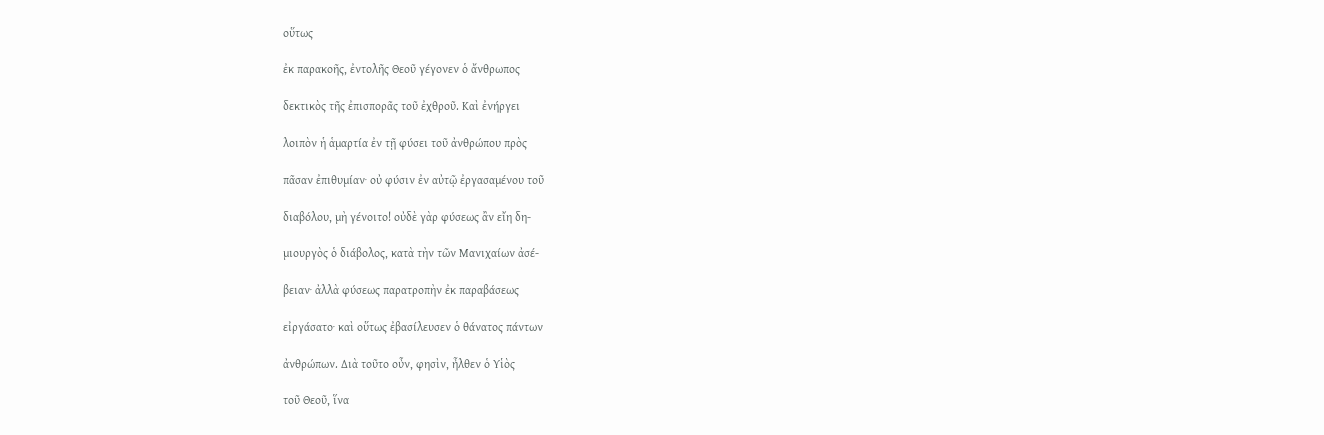οὕτως

ἐκ παρακοῆς, ἐντολῆς Θεοῦ γέγονεν ὁ ἄνθρωπος

δεκτικὸς τῆς ἐπισπορᾶς τοῦ ἐχθροῦ. Καὶ ἐνήργει

λοιπὸν ἡ ἁμαρτία ἐν τῇ φύσει τοῦ ἀνθρώπου πρὸς

πᾶσαν ἐπιθυμίαν· οὐ φύσιν ἐν αὐτῷ ἐργασαμένου τοῦ

διαβόλου, μὴ γένοιτο! οὐδὲ γὰρ φύσεως ἂν εἴη δη-

μιουργὸς ὁ διάβολος, κατὰ τὴν τῶν Μανιχαίων ἀσέ-

βειαν· ἀλλὰ φύσεως παρατροπὴν ἐκ παραβάσεως

εἰργάσατο· καὶ οὕτως ἐβασίλευσεν ὁ θάνατος πάντων

ἀνθρώπων. Διὰ τοῦτο οὖν, φησὶν, ἦλθεν ὁ Υἱὸς

τοῦ Θεοῦ, ἵνα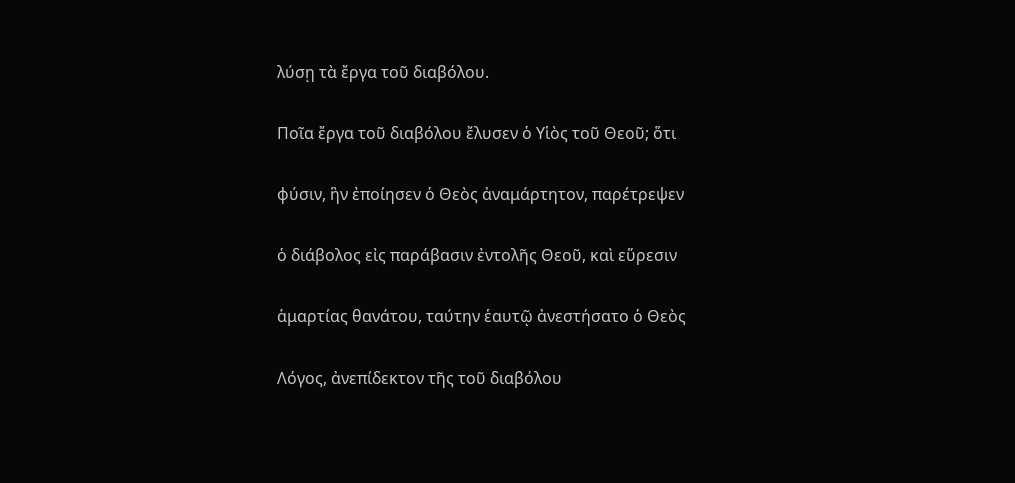λύσῃ τὰ ἔργα τοῦ διαβόλου.

Ποῖα ἔργα τοῦ διαβόλου ἔλυσεν ὁ Υἱὸς τοῦ Θεοῦ; ὅτι

φύσιν, ἣν ἐποίησεν ὁ Θεὸς ἀναμάρτητον, παρέτρεψεν

ὁ διάβολος εἰς παράβασιν ἐντολῆς Θεοῦ, καὶ εὕρεσιν

ἁμαρτίας θανάτου, ταύτην ἑαυτῷ ἀνεστήσατο ὁ Θεὸς

Λόγος, ἀνεπίδεκτον τῆς τοῦ διαβόλου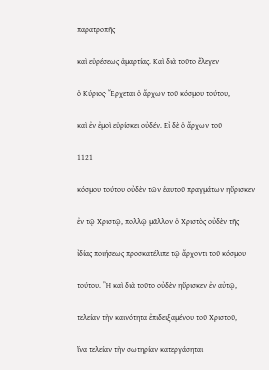παρατροπῆς

καὶ εὑρέσεως ἁμαρτίας. Καὶ διὰ τοῦτο ἔλεγεν

ὁ Κύριος· Ἔρχεται ὁ ἄρχων τοῦ κόσμου τούτου,

καὶ ἐν ἐμοὶ εὑρίσκει οὐδέν. Εἰ δὲ ὁ ἄρχων τοῦ

1121

κόσμου τούτου οὐδὲν τῶν ἑαυτοῦ πραγμάτων ηὕρισκεν

ἐν τῷ Χριστῷ, πολλῷ μᾶλλον ὁ Χριστὸς οὐδὲν τῆς

ἰδίας ποιήσεως προσκατέλιπε τῷ ἄρχοντι τοῦ κόσμου

τούτου. Ἢ καὶ διὰ τοῦτο οὐδὲν ηὕρισκεν ἐν αὐτῷ,

τελείαν τὴν καινότητα ἐπιδειξαμένου τοῦ Χριστοῦ,

ἵνα τελείαν τὴν σωτηρίαν κατεργάσηται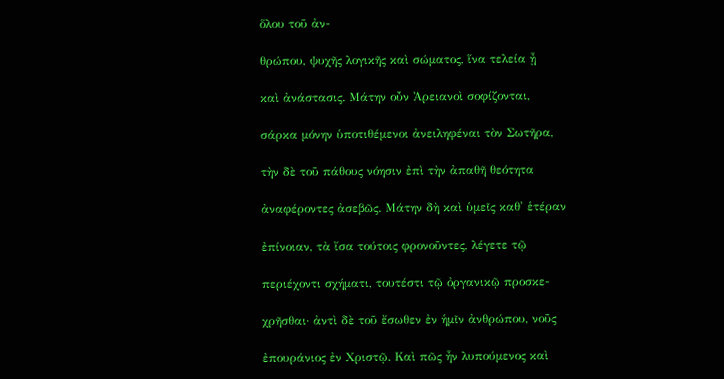ὅλου τοῦ ἀν-

θρώπου, ψυχῆς λογικῆς καὶ σώματος, ἵνα τελεία ᾖ

καὶ ἀνάστασις. Μάτην οὖν Ἀρειανοὶ σοφίζονται,

σάρκα μόνην ὑποτιθέμενοι ἀνειληφέναι τὸν Σωτῆρα,

τὴν δὲ τοῦ πάθους νόησιν ἐπὶ τὴν ἀπαθῆ θεότητα

ἀναφέροντες ἀσεβῶς. Μάτην δὴ καὶ ὑμεῖς καθ' ἑτέραν

ἐπίνοιαν, τὰ ἴσα τούτοις φρονοῦντες, λέγετε τῷ

περιέχοντι σχήματι, τουτέστι τῷ ὀργανικῷ προσκε-

χρῆσθαι· ἀντὶ δὲ τοῦ ἔσωθεν ἐν ἡμῖν ἀνθρώπου, νοῦς

ἐπουράνιος ἐν Χριστῷ. Καὶ πῶς ἦν λυπούμενος καὶ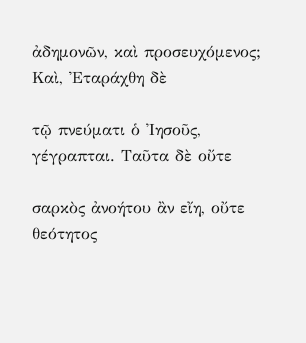ἀδημονῶν, καὶ προσευχόμενος; Καὶ, Ἐταράχθη δὲ

τῷ πνεύματι ὁ Ἰησοῦς, γέγραπται. Ταῦτα δὲ οὔτε

σαρκὸς ἀνοήτου ἂν εἴη, οὔτε θεότητος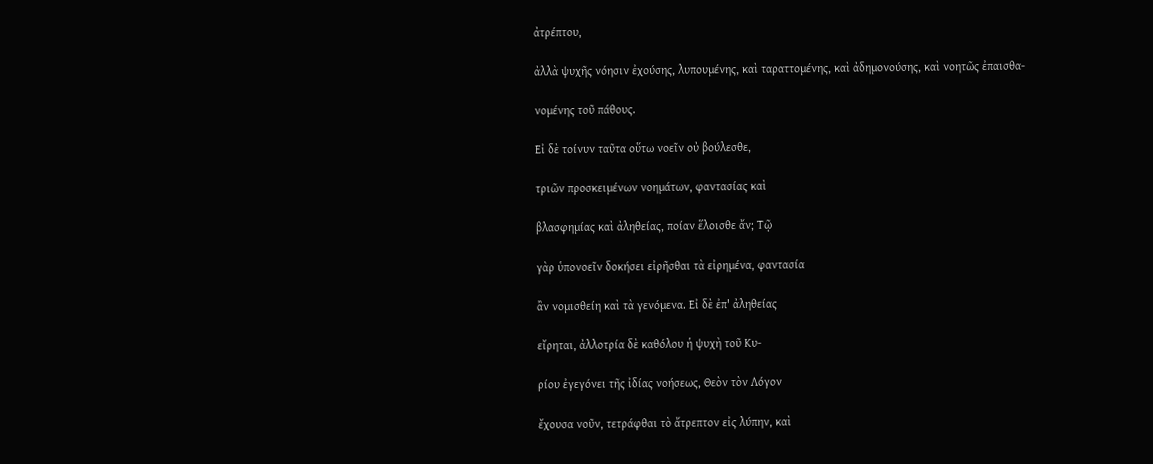ἀτρέπτου,

ἀλλὰ ψυχῆς νόησιν ἐχούσης, λυπουμένης, καὶ ταραττομένης, καὶ ἀδημονούσης, καὶ νοητῶς ἐπαισθα-

νομένης τοῦ πάθους.

Εἰ δὲ τοίνυν ταῦτα οὕτω νοεῖν οὐ βούλεσθε,

τριῶν προσκειμένων νοημάτων, φαντασίας καὶ

βλασφημίας καὶ ἀληθείας, ποίαν ἕλοισθε ἄν; Τῷ

γὰρ ὑπονοεῖν δοκήσει εἰρῆσθαι τὰ εἰρημένα, φαντασία

ἂν νομισθείη καὶ τὰ γενόμενα. Εἰ δὲ ἐπ' ἀληθείας

εἴρηται, ἀλλοτρία δὲ καθόλου ἡ ψυχὴ τοῦ Κυ-

ρίου ἐγεγόνει τῆς ἰδίας νοήσεως, Θεὸν τὸν Λόγον

ἔχουσα νοῦν, τετράφθαι τὸ ἄτρεπτον εἰς λύπην, καὶ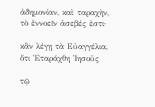ἀδημονίαν, καὶ ταραχὴν, τὸ ἐννοεῖν ἀσεβές ἐστι·

κἂν λέγῃ τὰ Εὐαγγέλια, ὅτι Ἐταράχθη Ἰησοῦς

τῷ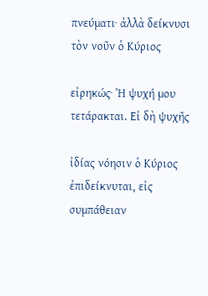πνεύματι· ἀλλὰ δείκνυσι τὸν νοῦν ὁ Κύριος

εἰρηκώς· Ἡ ψυχή μου τετάρακται. Εἰ δὴ ψυχῆς

ἰδίας νόησιν ὁ Κύριος ἐπιδείκνυται, εἰς συμπάθειαν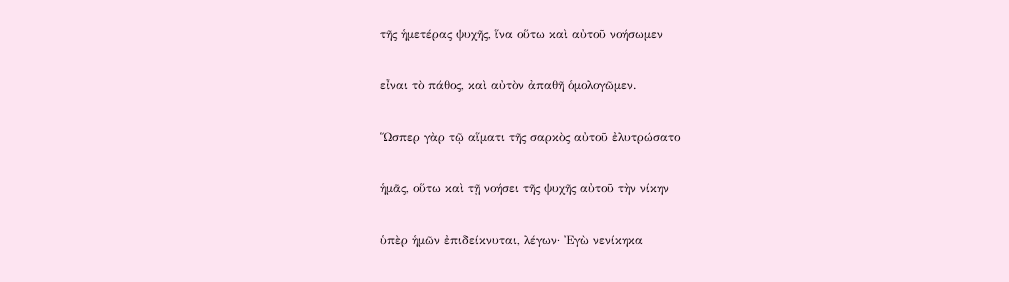τῆς ἡμετέρας ψυχῆς, ἵνα οὕτω καὶ αὐτοῦ νοήσωμεν

εἶναι τὸ πάθος, καὶ αὐτὸν ἀπαθῆ ὁμολογῶμεν.

Ὥσπερ γὰρ τῷ αἵματι τῆς σαρκὸς αὐτοῦ ἐλυτρώσατο

ἡμᾶς, οὕτω καὶ τῇ νοήσει τῆς ψυχῆς αὐτοῦ τὴν νίκην

ὑπὲρ ἡμῶν ἐπιδείκνυται, λέγων· Ἐγὼ νενίκηκα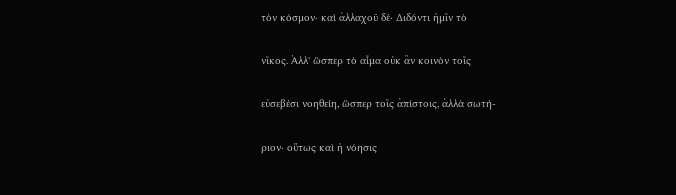τὸν κόσμον· καὶ ἀλλαχοῦ δέ· Διδόντι ἡμῖν τὸ

νῖκος. Ἀλλ' ὥσπερ τὸ αἷμα οὐκ ἂν κοινὸν τοῖς

εὐσεβέσι νοηθείη, ὥσπερ τοῖς ἀπίστοις, ἀλλὰ σωτή-

ριον· οὕτως καὶ ἡ νόησις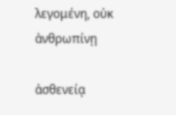λεγομένη, οὐκ ἀνθρωπίνῃ

ἀσθενείᾳ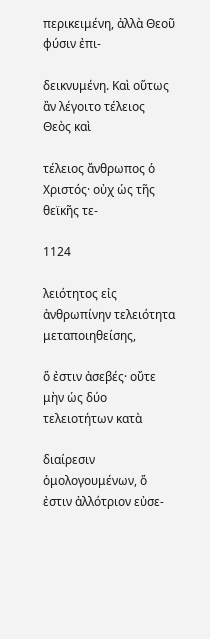περικειμένη, ἀλλὰ Θεοῦ φύσιν ἐπι-

δεικνυμένη. Καὶ οὕτως ἂν λέγοιτο τέλειος Θεὸς καὶ

τέλειος ἄνθρωπος ὁ Χριστός· οὐχ ὡς τῆς θεϊκῆς τε-

1124

λειότητος εἰς ἀνθρωπίνην τελειότητα μεταποιηθείσης,

ὅ ἐστιν ἀσεβές· οὔτε μὴν ὡς δύο τελειοτήτων κατὰ

διαίρεσιν ὁμολογουμένων, ὅ ἐστιν ἀλλότριον εὐσε-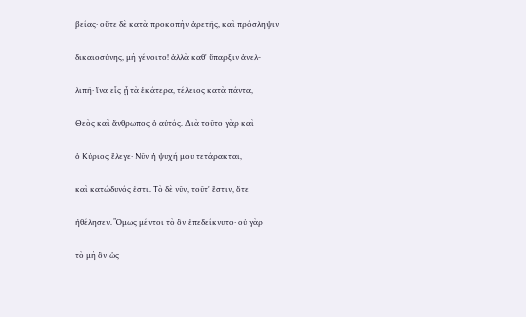βείας· οὔτε δὲ κατὰ προκοπὴν ἀρετῆς, καὶ πρόσληψιν

δικαιοσύνης, μὴ γένοιτο! ἀλλὰ καθ' ὕπαρξιν ἀνελ-

λιπῆ· ἵνα εἷς ᾖ τὰ ἑκάτερα, τέλειος κατὰ πάντα,

Θεὸς καὶ ἄνθρωπος ὁ αὐτός. Διὰ τοῦτο γὰρ καὶ

ὁ Κύριος ἔλεγε· Νῦν ἡ ψυχή μου τετάρακται,

καὶ κατώδυνός ἐστι. Τὸ δὲ νῦν, τοῦτ' ἔστιν, ὅτε

ἠθέλησεν. Ὅμως μέντοι τὸ ὂν ἐπεδείκνυτο· οὐ γὰρ

τὸ μὴ ὂν ὡς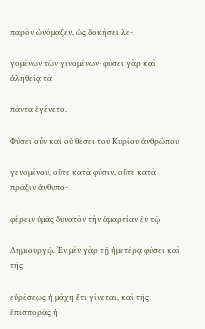παρὸν ὠνόμαζεν, ὡς δοκήσει λε-

γομένων τῶν γινομένων· φύσει γὰρ καὶ ἀληθείᾳ τὰ

πάντα ἐγένετο.

Φύσει οὖν καὶ οὐ θέσει τοῦ Κυρίου ἀνθρώπου

γενομένου, οὔτε κατὰ φύσιν, οὔτε κατὰ πρᾶξιν ἀνθυπο-

φέρειν ὑμᾶς δυνατὸν τὴν ἁμαρτίαν ἐν τῷ

Δημιουργῷ. Ἐν μὲν γὰρ τῇ ἡμετέρᾳ φύσει καὶ τῆς

εὑρέσεως ἡ μάχη ἔτι γίνεται, καὶ τῆς ἐπισπορᾶς ἡ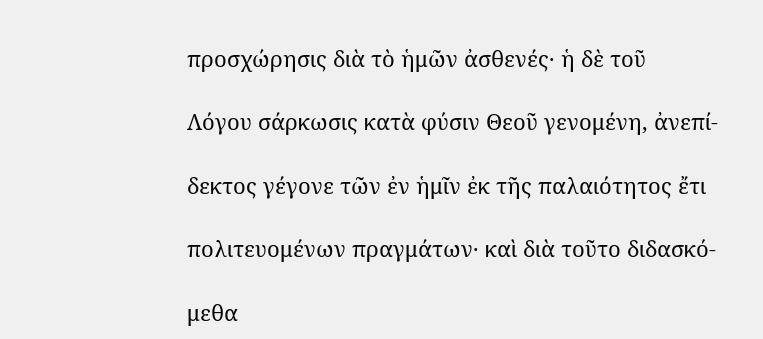προσχώρησις διὰ τὸ ἡμῶν ἀσθενές· ἡ δὲ τοῦ

Λόγου σάρκωσις κατὰ φύσιν Θεοῦ γενομένη, ἀνεπί-

δεκτος γέγονε τῶν ἐν ἡμῖν ἐκ τῆς παλαιότητος ἔτι

πολιτευομένων πραγμάτων· καὶ διὰ τοῦτο διδασκό-

μεθα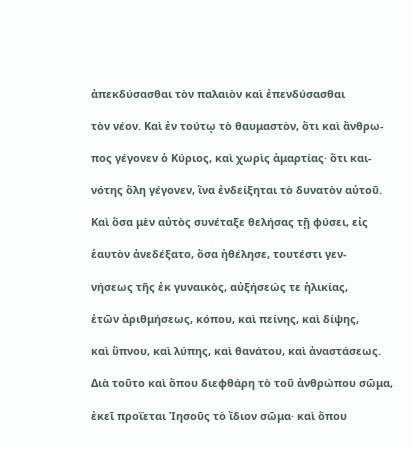ἀπεκδύσασθαι τὸν παλαιὸν καὶ ἐπενδύσασθαι

τὸν νέον. Καὶ ἐν τούτῳ τὸ θαυμαστὸν, ὅτι καὶ ἄνθρω-

πος γέγονεν ὁ Κύριος, καὶ χωρὶς ἁμαρτίας· ὅτι και-

νότης ὅλη γέγονεν, ἵνα ἐνδείξηται τὸ δυνατὸν αὐτοῦ.

Καὶ ὅσα μὲν αὐτὸς συνέταξε θελήσας τῇ φύσει, εἰς

ἑαυτὸν ἀνεδέξατο, ὅσα ἠθέλησε, τουτέστι γεν-

νήσεως τῆς ἐκ γυναικὸς, αὐξήσεώς τε ἡλικίας,

ἐτῶν ἀριθμήσεως, κόπου, καὶ πείνης, καὶ δίψης,

καὶ ὕπνου, καὶ λύπης, καὶ θανάτου, καὶ ἀναστάσεως.

Διὰ τοῦτο καὶ ὅπου διεφθάρη τὸ τοῦ ἀνθρώπου σῶμα,

ἐκεῖ προΐεται Ἰησοῦς τὸ ἴδιον σῶμα· καὶ ὅπου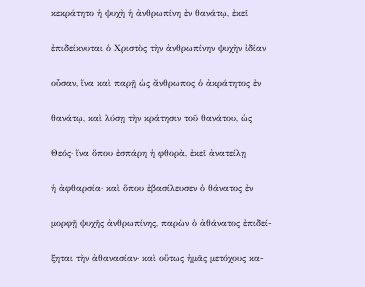κεκράτητο ἡ ψυχὴ ἡ ἀνθρωπίνη ἐν θανάτῳ, ἐκεῖ

ἐπιδείκνυται ὁ Χριστὸς τὴν ἀνθρωπίνην ψυχὴν ἰδίαν

οὖσαν, ἵνα καὶ παρῇ ὡς ἄνθρωπος ὁ ἀκράτητος ἐν

θανάτῳ, καὶ λύσῃ τὴν κράτησιν τοῦ θανάτου, ὡς

Θεός· ἵνα ὅπου ἐσπάρη ἡ φθορὰ, ἐκεῖ ἀνατείλῃ

ἡ ἀφθαρσία· καὶ ὅπου ἐβασίλευσεν ὁ θάνατος ἐν

μορφῇ ψυχῆς ἀνθρωπίνης, παρὼν ὁ ἀθάνατος ἐπιδεί-

ξηται τὴν ἀθανασίαν· καὶ οὕτως ἡμᾶς μετόχους κα-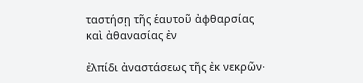ταστήσῃ τῆς ἑαυτοῦ ἀφθαρσίας καὶ ἀθανασίας ἐν

ἐλπίδι ἀναστάσεως τῆς ἐκ νεκρῶν·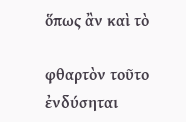ὅπως ἂν καὶ τὸ

φθαρτὸν τοῦτο ἐνδύσηται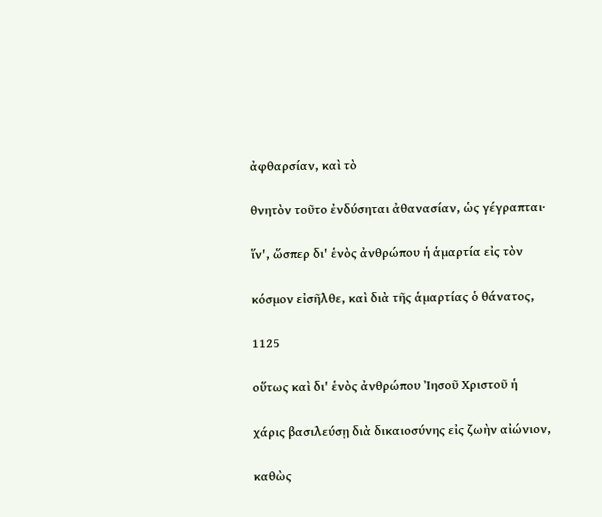ἀφθαρσίαν, καὶ τὸ

θνητὸν τοῦτο ἐνδύσηται ἀθανασίαν, ὡς γέγραπται·

ἵν', ὥσπερ δι' ἑνὸς ἀνθρώπου ἡ ἁμαρτία εἰς τὸν

κόσμον εἰσῆλθε, καὶ διὰ τῆς ἁμαρτίας ὁ θάνατος,

1125

οὕτως καὶ δι' ἑνὸς ἀνθρώπου Ἰησοῦ Χριστοῦ ἡ

χάρις βασιλεύσῃ διὰ δικαιοσύνης εἰς ζωὴν αἰώνιον,

καθὼς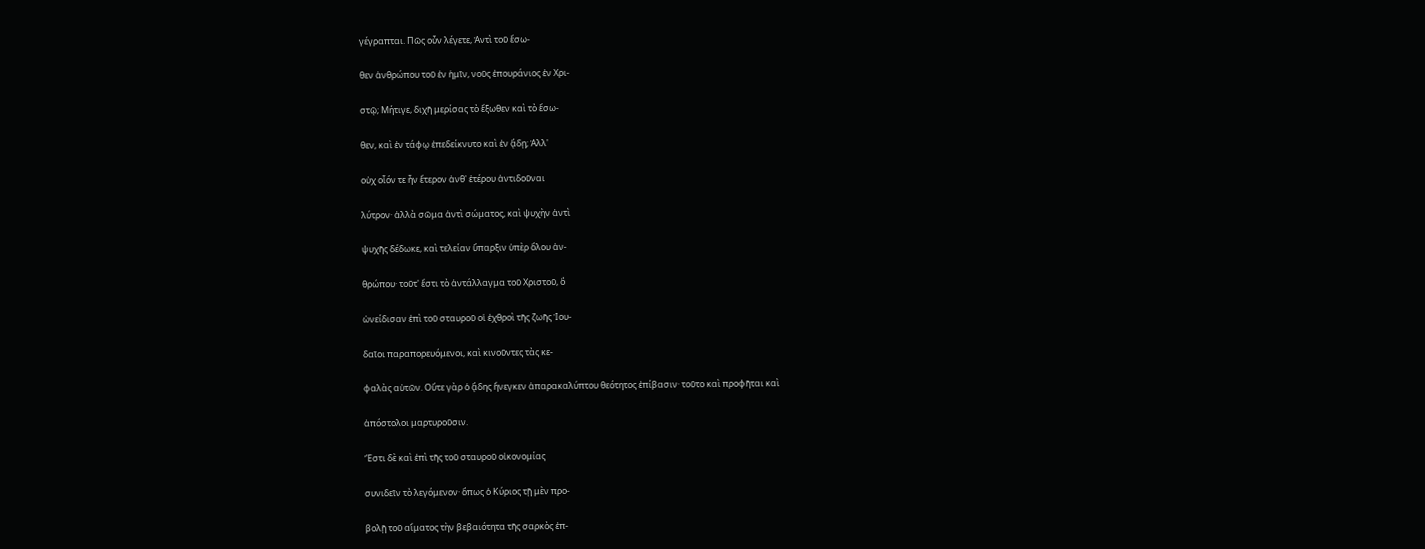γέγραπται. Πῶς οὖν λέγετε, Ἀντὶ τοῦ ἔσω-

θεν ἀνθρώπου τοῦ ἐν ἡμῖν, νοῦς ἐπουράνιος ἐν Χρι-

στῷ; Μήτιγε, διχῆ μερίσας τὸ ἔξωθεν καὶ τὸ ἔσω-

θεν, καὶ ἐν τάφῳ ἐπεδείκνυτο καὶ ἐν ᾅδῃ; Ἀλλ'

οὐχ οἷόν τε ἦν ἕτερον ἀνθ' ἑτέρου ἀντιδοῦναι

λύτρον· ἀλλὰ σῶμα ἀντὶ σώματος, καὶ ψυχὴν ἀντὶ

ψυχῆς δέδωκε, καὶ τελείαν ὕπαρξιν ὑπὲρ ὅλου ἀν-

θρώπου· τοῦτ' ἔστι τὸ ἀντάλλαγμα τοῦ Χριστοῦ, ὃ

ὠνείδισαν ἐπὶ τοῦ σταυροῦ οἱ ἐχθροὶ τῆς ζωῆς Ἰου-

δαῖοι παραπορευόμενοι, καὶ κινοῦντες τὰς κε-

φαλὰς αὐτῶν. Οὔτε γὰρ ὁ ᾅδης ἤνεγκεν ἀπαρακαλύπτου θεότητος ἐπίβασιν· τοῦτο καὶ προφῆται καὶ

ἀπόστολοι μαρτυροῦσιν.

Ἔστι δὲ καὶ ἐπὶ τῆς τοῦ σταυροῦ οἰκονομίας

συνιδεῖν τὸ λεγόμενον· ὅπως ὁ Κύριος τῇ μὲν προ-

βολῇ τοῦ αἵματος τὴν βεβαιότητα τῆς σαρκὸς ἐπ-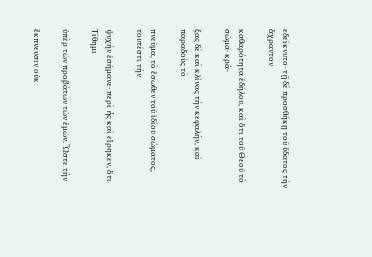εδείκνυτο· τῇ δὲ προσθήκῃ τοῦ ὕδατος τὴν ἄχραντον

καθαρότητα ἐδήλου, καὶ ὅτι τοῦ Θεοῦ τὸ σῶμα· κρά-

ξας δὲ καὶ κλίνας τὴν κεφαλὴν, καὶ παραδοὺς τὸ

πνεῦμα, τὸ ἔσωθεν τοῦ ἰδίου σώματος, τουτέστι τὴν

ψυχὴν ἐσήμανε· περὶ ἧς καὶ εἴρηκεν, ὅτι Τίθημι

ὑπὲρ τῶν προβάτων τῶν ἐμῶν. Ὥστε τὴν

ἔκπνευσιν οὐκ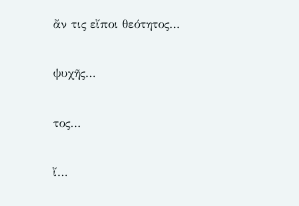ἄν τις εἴποι θεότητος…

ψυχῆς…

τος…

ἴ…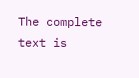The complete text is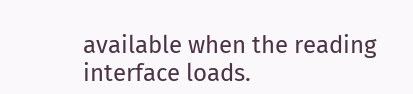available when the reading interface loads.